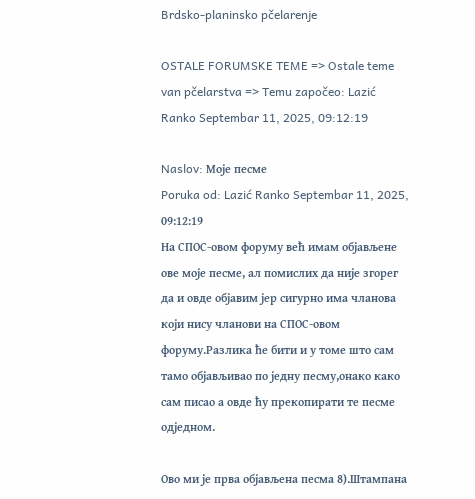Brdsko-planinsko pčelarenje

OSTALE FORUMSKE TEME => Ostale teme van pčelarstva => Temu započeo: Lazić Ranko Septembar 11, 2025, 09:12:19

Naslov: Моје песме
Poruka od: Lazić Ranko Septembar 11, 2025, 09:12:19
На СПОС-овом форуму већ имам објављене ове моје песме, ал помислих да није згорег да и овде објавим јер сигурно има чланова који нису чланови на СПОС-овом форуму.Разлика ће бити и у томе што сам тамо објављивао по једну песму,онако како сам писао а овде ћу прекопирати те песме одједном.

Ово ми је прва објављена песма 8).Штампана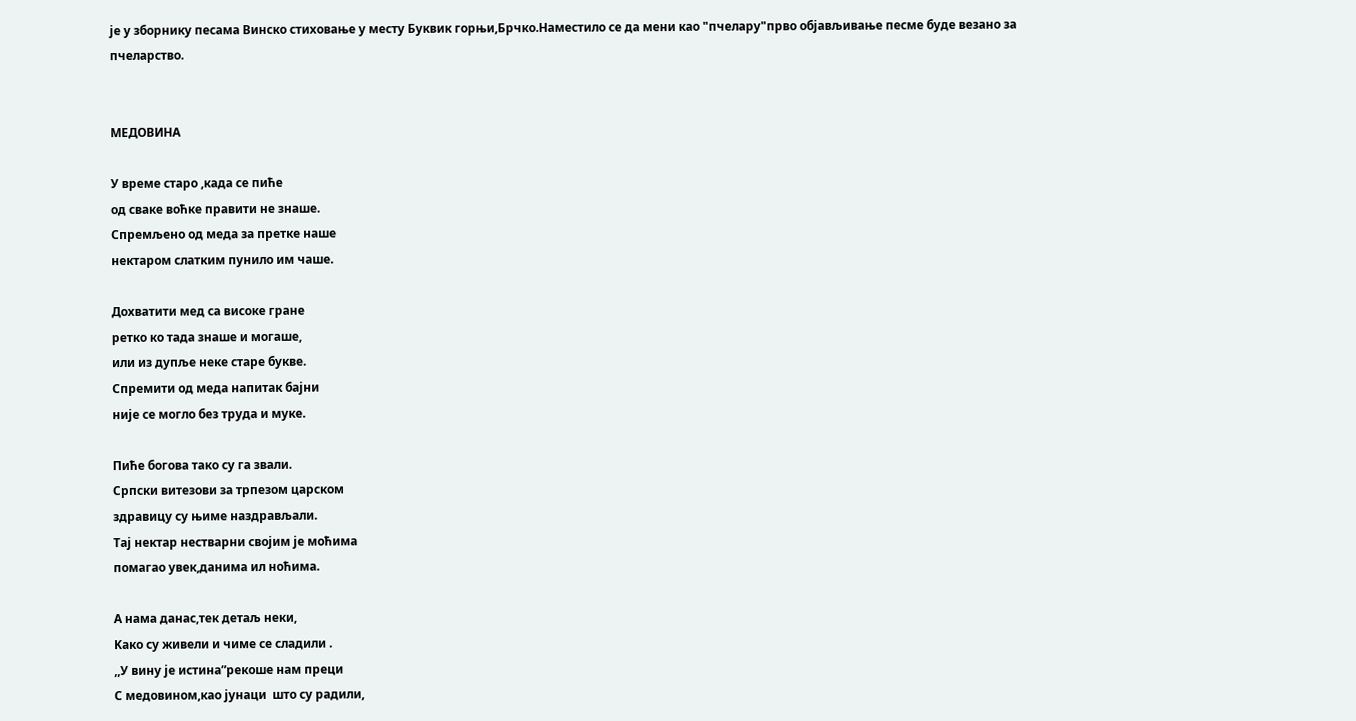је у зборнику песама Винско стиховање у месту Буквик горњи,Брчко.Наместило се да мени као "пчелару"прво објављивање песме буде везано за пчеларство.


МЕДОВИНА

У време старо ,када се пиће
од сваке воћке правити не знаше.
Спремљено од меда за претке наше
нектаром слатким пунило им чаше.

Дохватити мед са високе гране
ретко ко тада знаше и могаше,
или из дупље неке старе букве.
Спремити од меда напитак бајни
није се могло без труда и муке.

Пиће богова тако су га звали.
Српски витезови за трпезом царском
здравицу су њиме наздрављали.
Тај нектар нестварни својим је моћима
помагао увек,данима ил ноћима.

А нама данас,тек детаљ неки,
Kако су живели и чиме се сладили .
,,У вину је истина”рекоше нам преци
С медовином,као јунаци  што су радили,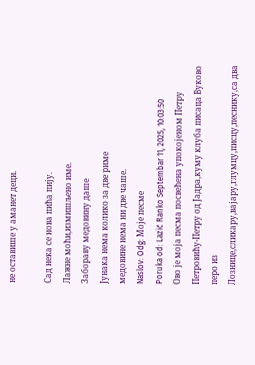не оставише у аманет деци.

Сад нека се нова пића пију.
Лажне моћи,измишљено име.
Забораву медовину даше
Јунака нема колико за две риме
медовине нема ни две чаше.
Naslov: Odg: Моје песме
Poruka od: Lazić Ranko Septembar 11, 2025, 10:03:50
Ово је моја песма посвећена упокојеном Петру Петровићу-Петру од Јадра,куму клуба писаца Вуково перо из Лознице,сликару,вајару,глумцу,писцу,песнику,са два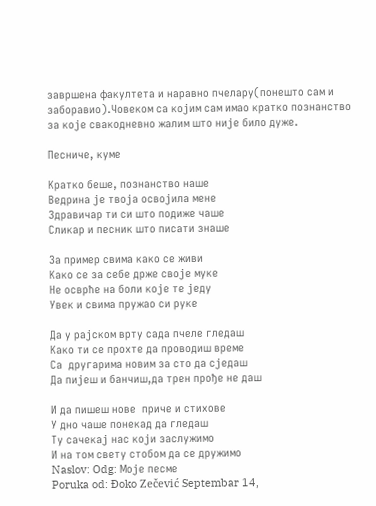завршена факултета и наравно пчелару(понешто сам и заборавио).Човеком са којим сам имао кратко познанство  за које свакодневно жалим што није било дуже.

Песниче, куме

Kратко беше, познанство наше
Ведрина је твоја освојила мене
Здравичар ти си што подиже чаше
Сликар и песник што писати знаше

За пример свима како се живи
Kако се за себе држе своје муке
Не осврће на боли које те једу
Увек и свима пружао си руке

Да у рајском врту сада пчеле гледаш
Kако ти се прохте да проводиш време
Са  другарима новим за сто да сједаш
Да пијеш и банчиш,да трен прође не даш

И да пишеш нове  приче и стихове
У дно чаше понекад да гледаш
Ту сачекај нас који заслужимо
И на том свету стобом да се дружимо
Naslov: Odg: Моје песме
Poruka od: Đoko Zečević Septembar 14,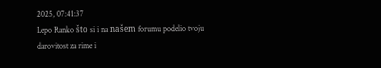2025, 07:41:37
Lepo Ranko što si i na našem forumu podelio tvoju darovitost za rime i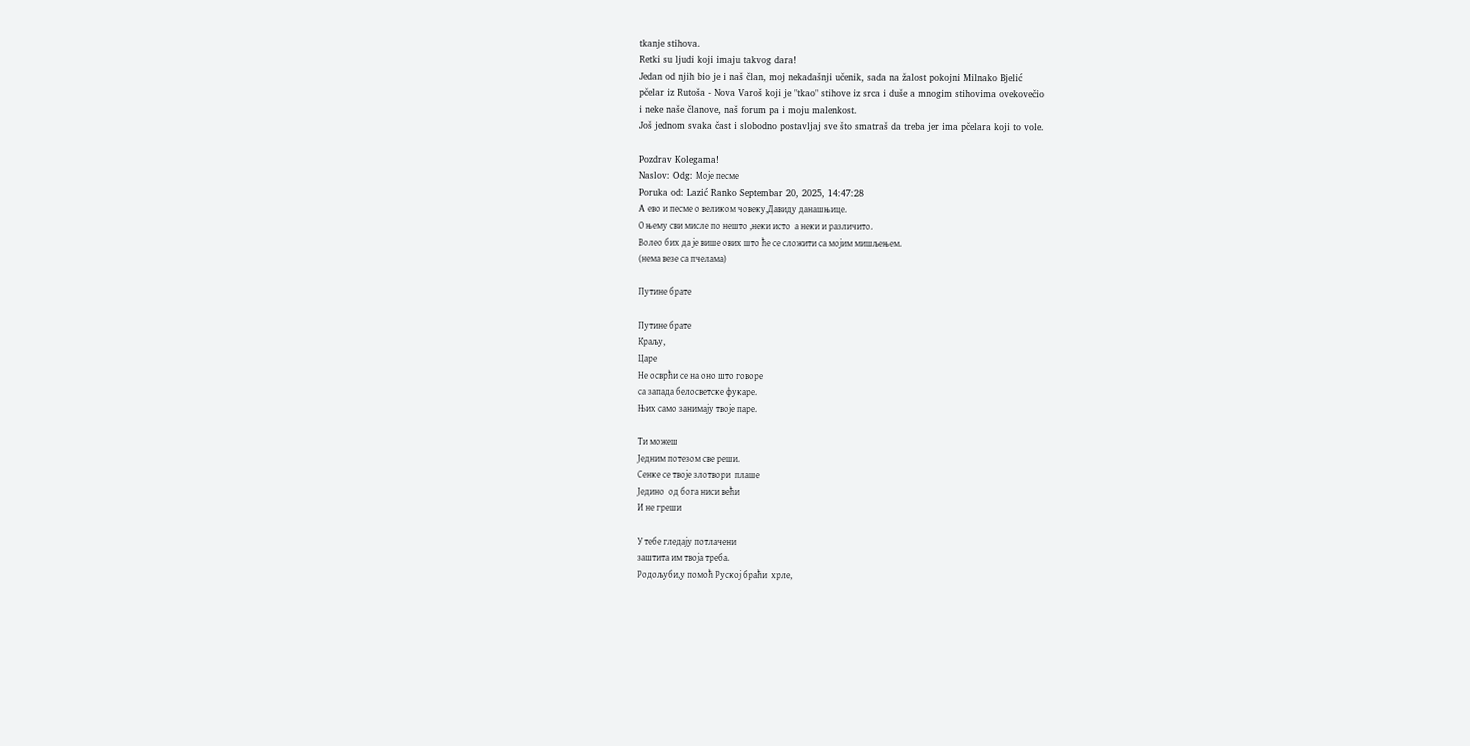tkanje stihova.
Retki su ljudi koji imaju takvog dara!
Jedan od njih bio je i naš član, moj nekadašnji učenik, sada na žalost pokojni Milnako Bjelić
pčelar iz Rutoša - Nova Varoš koji je "tkao" stihove iz srca i duše a mnogim stihovima ovekovečio
i neke naše članove, naš forum pa i moju malenkost.
Još jednom svaka čast i slobodno postavljaj sve što smatraš da treba jer ima pčelara koji to vole.

Pozdrav Kolegama!
Naslov: Odg: Моје песме
Poruka od: Lazić Ranko Septembar 20, 2025, 14:47:28
A ево и песме о великом човеку,Давиду данашњице.
О њему сви мисле по нешто ,неки исто  а неки и различито.
Волео бих да је више ових што ће се сложити са мојим мишљењем.
(нема везе са пчелама)

Путине брате

Путине брате
Краљу,
Царе
Не осврћи се на оно што говоре
са запада белосветске фукаре.
Њих само занимају твоје паре.

Ти можеш
Једним потезом све реши.
Сенке се твоје злотвори  плаше
Једино  од бога ниси већи
И не греши

У тебе гледају потлачени
заштита им твоја треба.
Родољуби,у помоћ Руској браћи  хрле,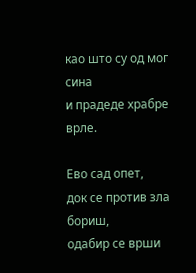као што су од мог сина
и прадеде храбре  врле.

Ево сад опет,
док се против зла бориш,
одабир се врши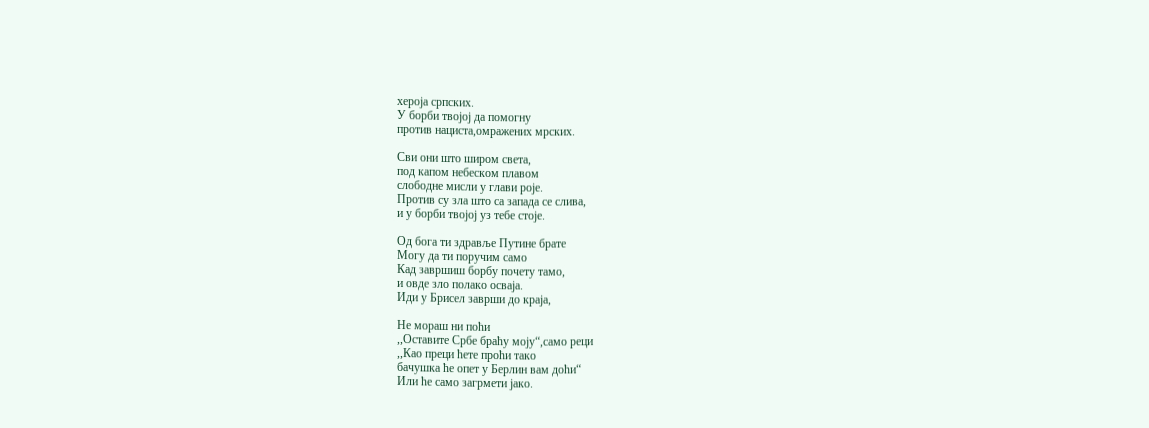хероја српских.
У борби твојој да помогну
против нациста,омражених мрских.

Сви они што широм света,
под капом небеском плавом
слободне мисли у глави роје.
Против су зла што са запада се слива,
и у борби твојој уз тебе стоје.

Од бога ти здравље Путине брате
Могу да ти поручим само
Кад завршиш борбу почету тамо,
и овде зло полако осваја.
Иди у Брисел заврши до краја,

Не мораш ни поћи
,,Оставите Србе браћу моју“,само реци
,,Као преци ћете проћи тако
бачушка ће опет у Берлин вам доћи“
Или ће само загрмети јако.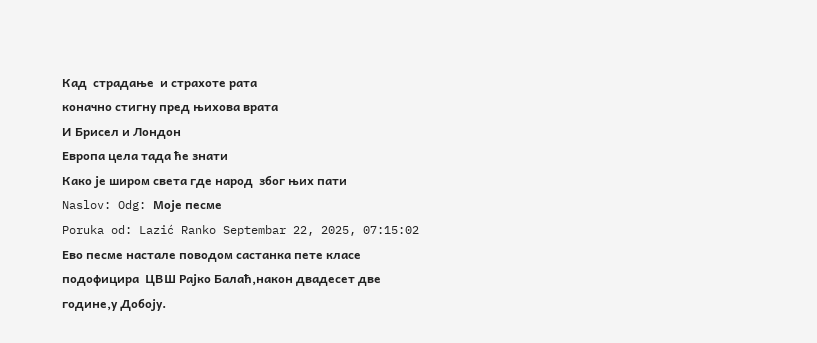Кад  страдање  и страхоте рата
коначно стигну пред њихова врата
И Брисел и Лондон
Европа цела тада ће знати
Како је широм света где народ  због њих пати
Naslov: Odg: Моје песме
Poruka od: Lazić Ranko Septembar 22, 2025, 07:15:02
Ево песме настале поводом састанка пете класе подофицира  ЦВШ Рајко Балаћ,након двадесет две године,у Добоју.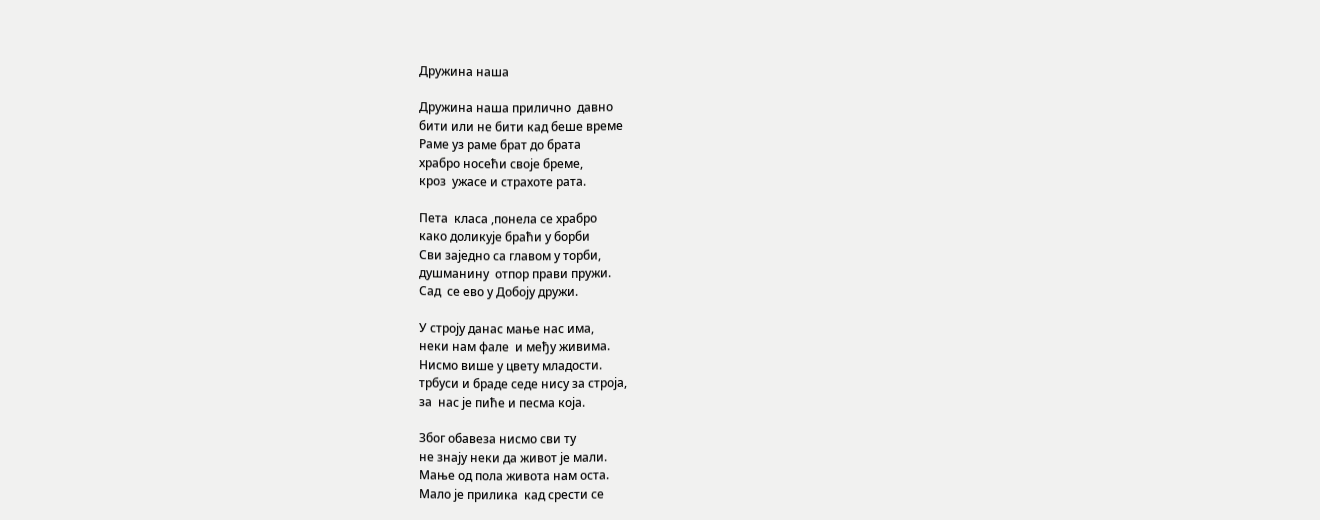Дружина наша

Дружина наша прилично  давно
бити или не бити кад беше време
Раме уз раме брат до брата
храбро носећи своје бреме,
кроз  ужасе и страхоте рата.

Пета  класа ,понела се храбро
како доликује браћи у борби
Сви заједно са главом у торби,
душманину  отпор прави пружи.
Сад  се ево у Добоју дружи.

У строју данас мање нас има,
неки нам фале  и међу живима.
Нисмо више у цвету младости.
трбуси и браде седе нису за строја,
за  нас је пиће и песма која.

Због обавеза нисмо сви ту
не знају неки да живот је мали.
Мање од пола живота нам оста.
Мало је прилика  кад срести се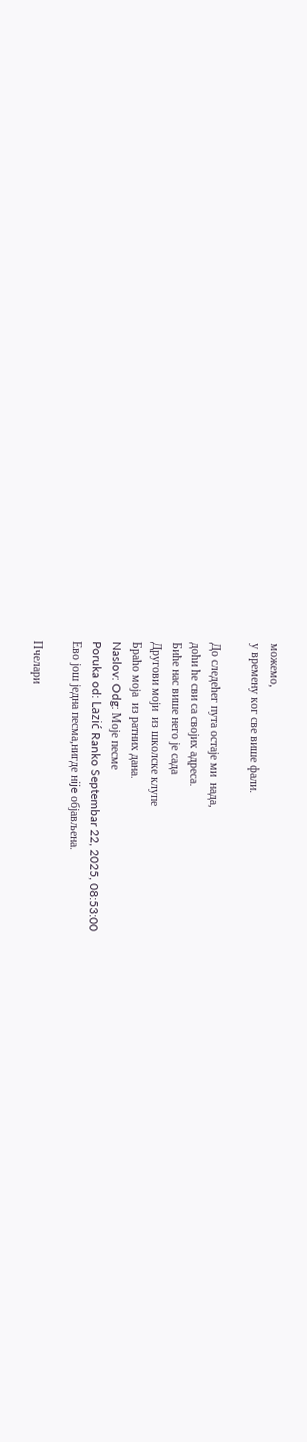можемо,
у времену ког све више фали.

До следећег пута остаје ми  нада,
доћи ће сви са својих адреса.
Биће нас више него је сада
Другови моји  из школске клупе
Браћо моја  из ратних дана.
Naslov: Odg: Моје песме
Poruka od: Lazić Ranko Septembar 22, 2025, 08:53:00
Ево још једна песма,нигде нije објављена.

Пчелари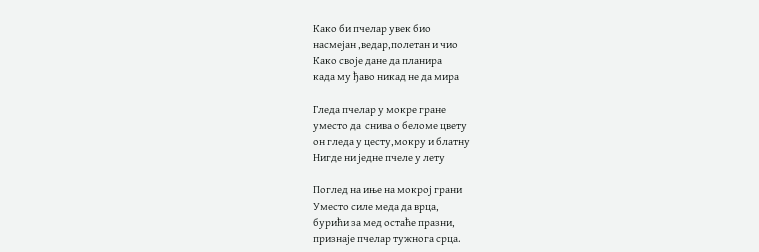Како би пчелар увек био
насмејан ,ведар,полетан и чио
Како своје дане да планира
када му ђаво никад не да мира

Гледа пчелар у мокре гране
уместо да  снива о беломе цвету
он гледа у цесту,мокру и блатну
Нигде ни једне пчеле у лету

Поглед на иње на мокрој грани
Уместо силе меда да врца,
бурићи за мед остаће празни,
признаје пчелар тужнога срца.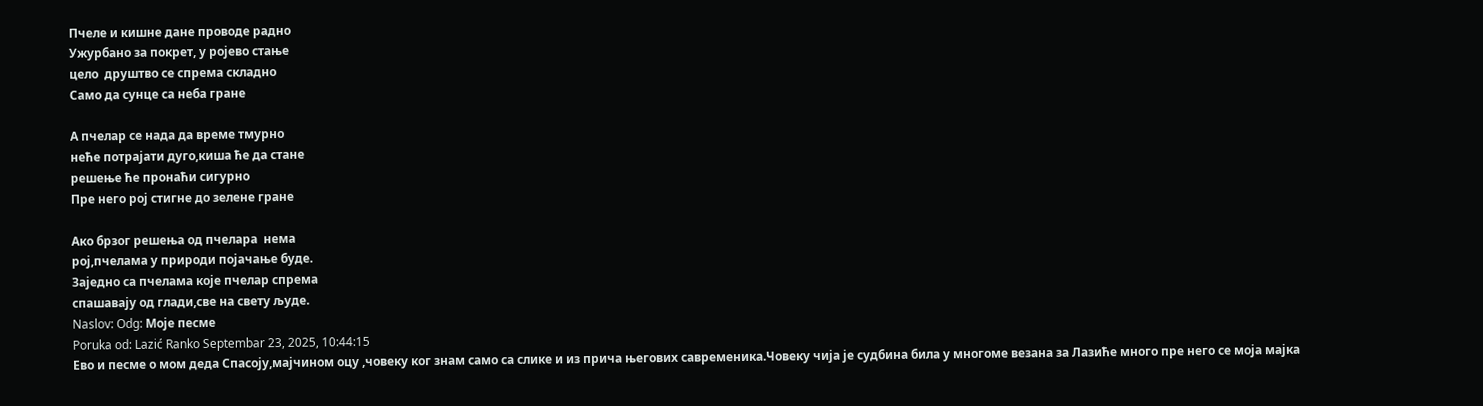Пчеле и кишне дане проводе радно
Ужурбано за покрет, у ројево стање
цело  друштво се спрема складно
Само да сунце са неба гране

А пчелар се нада да време тмурно
неће потрајати дуго,киша ће да стане
решење ће пронаћи сигурно
Пре него рој стигне до зелене гране

Ако брзог решења од пчелара  нема
рој,пчелама у природи појачање буде.
Заједно са пчелама које пчелар спрема
спашавају од глади,све на свету људе.
Naslov: Odg: Моје песме
Poruka od: Lazić Ranko Septembar 23, 2025, 10:44:15
Ево и песме о мом деда Спасоју,мајчином оцу ,човеку ког знам само са слике и из прича његових савременика.Човеку чија је судбина била у многоме везана за Лазиће много пре него се моја мајка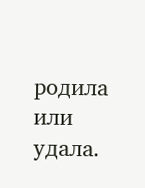родила или удала.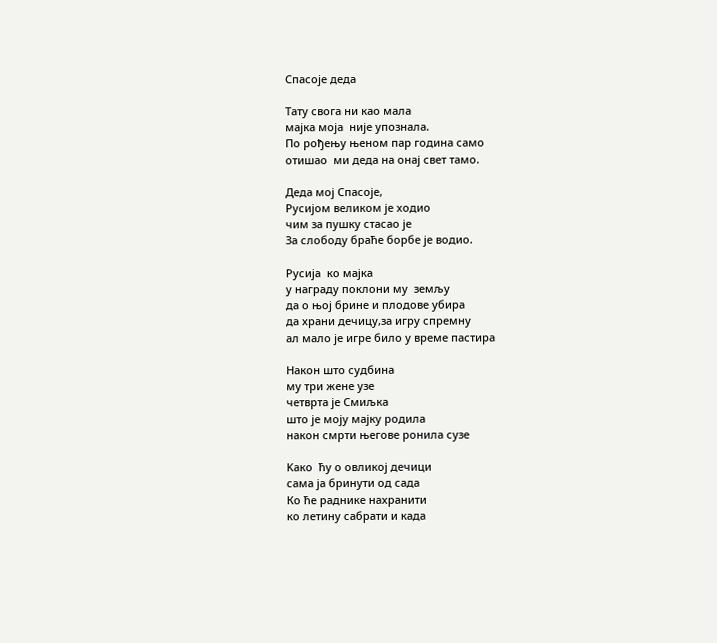Спасоје деда

Тату свога ни као мала
мајка моја  није упознала.
По рођењу њеном пар година само
отишао  ми деда на онај свет тамо.

Деда мој Спасоје,
Русијом великом је ходио
чим за пушку стасао је
За слободу браће борбе је водио.

Русија  ко мајка
у награду поклони му  земљу
да о њој брине и плодове убира
да храни дечицу,за игру спремну
ал мало је игре било у време пастира

Након што судбина
му три жене узе
четврта је Смиљка
што је моју мајку родила
након смрти његове ронила сузе

Kако  ћу о овликој дечици
сама ја бринути од сада
Ко ће раднике нахранити
ко летину сабрати и када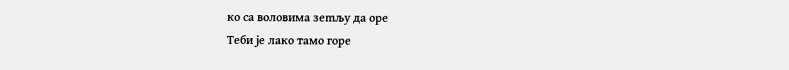ко са воловима зеmљу да оре
Теби је лако тамо горе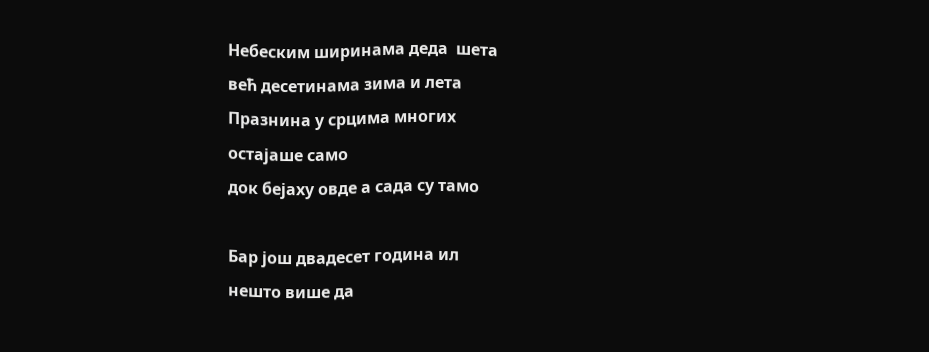Небеским ширинама деда  шета
већ десетинама зима и лета
Празнина у срцима многих
остајаше само
док бејаху овде а сада су тамо

Бар још двадесет година ил
нешто више да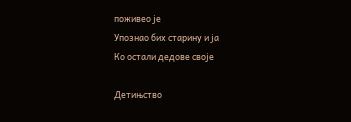поживео је
Упознао бих старину и ја
Ко остали дедове своје

Детињство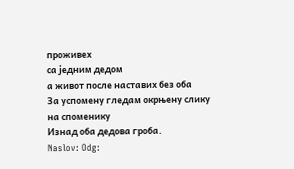проживех
са једним дедом
а живот после наставих без оба
За успомену гледам окрњену слику
на споменику
Изнад оба дедова гроба.
Naslov: Odg: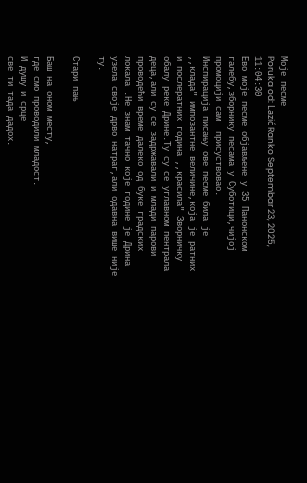Моје песме
Poruka od: Lazić Ranko Septembar 23, 2025, 11:04:30
Ево моје песме објављене у 35 Панонском галебу,зборнику песама у Суботици,чијој промоцији сам  присуствовао.
Инспирација писању ове песме била је ,,клада" импозантне величине,која је ратних и послератних година ,,красила" Зворничку обалу реке Дрине.Ту су се углавном пентрала деца,али су се задржавали и млади парови проводећи време далеко од буке градских локала .Не знам тачно које године је Дрина узела своје дрво натраг,али одавна више није ту.

Стари пањ

Баш на оном месту,
где смо проводили младост.
И душу и срце
све ти тада дадох.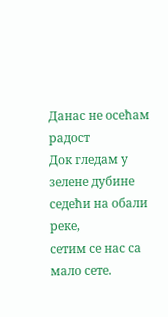Данас не осећам радост
Док гледам у зелене дубине
седећи на обали реке,
сетим се нас са мало сете.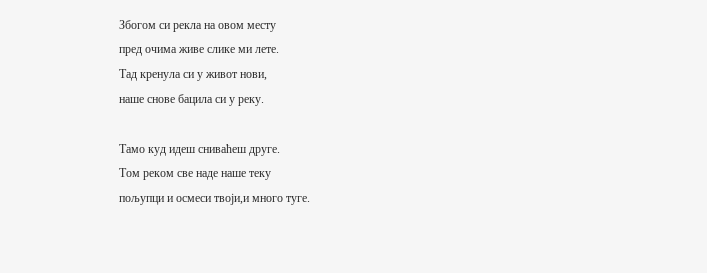Збогом си рекла на овом месту
пред очима живе слике ми лете.
Тад кренула си у живот нови,
наше снове бацила си у реку.

Тамо куд идеш сниваћеш друге.
Том реком све наде наше теку
пољупци и осмеси твоји,и много туге.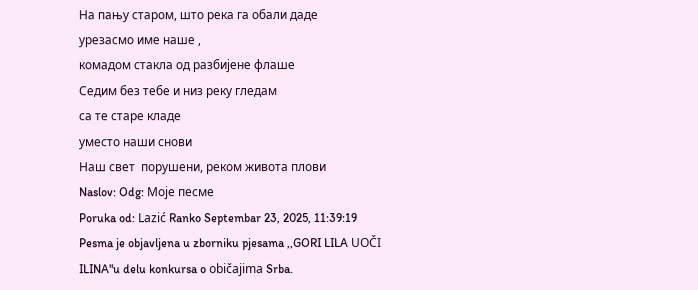На пању старом, што река га обали даде
урезасмо име наше ,
комадом стакла од разбијене флаше
Седим без тебе и низ реку гледам
са те старе кладе
уместо наши снови
Наш свет  порушени, реком живота плови
Naslov: Odg: Моје песме
Poruka od: Lazić Ranko Septembar 23, 2025, 11:39:19
Pesma je objavljena u zborniku pjesama ,,GORI LILA UOČI ILINA"u delu konkursa o običajima Srba.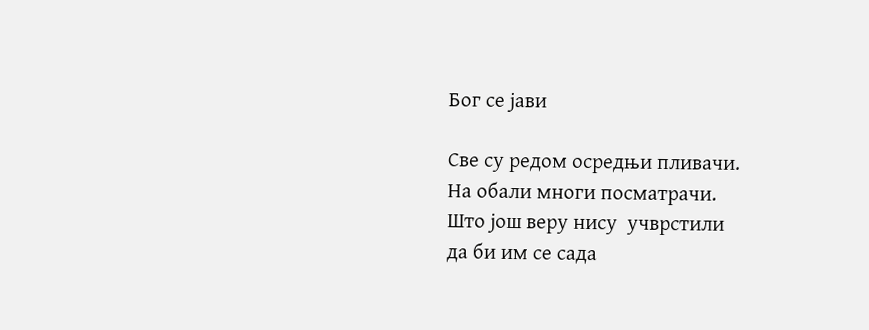Бог се јави

Све су редом осредњи пливачи.
На обали многи посматрачи.
Што још веру нису  учврстили
да би им се сада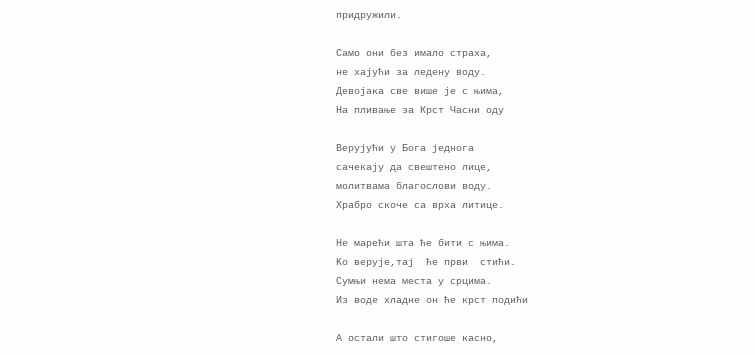придружили.

Само они без имало страха,
не хајући за ледену воду.
Девојака све више је с њима,
На пливање за Крст Часни оду

Верујући у Бога једнога
сачекају да свештено лице,
молитвама благослови воду.
Храбро скоче са врха литице.

Не марећи шта ће бити с њима.
Kо верује,тај  ће први  стићи.
Сумњи нема места у срцима.
Из воде хладне он ће крст подићи

А остали што стигоше касно,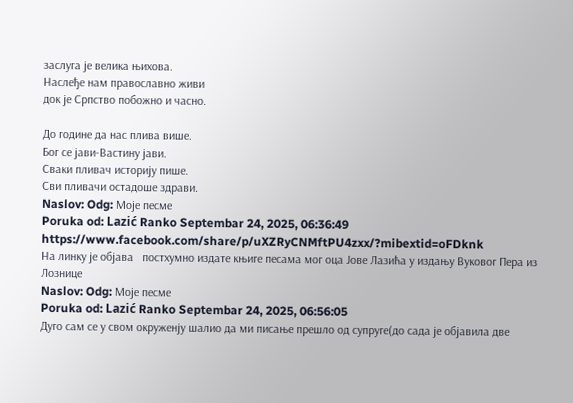заслуга је велика њихова.
Наслеђе нам православно живи
док је Српство побожно и часно.

До године да нас плива више.
Бог се јави-Bастину јави.
Сваки пливач историју пише.
Сви пливачи остадоше здрави.
Naslov: Odg: Моје песме
Poruka od: Lazić Ranko Septembar 24, 2025, 06:36:49
https://www.facebook.com/share/p/uXZRyCNMftPU4zxx/?mibextid=oFDknk
На линку је објава   постхумно издате књиге песама мог оца Јове Лазића у издању Вуковог Пера из Лознице
Naslov: Odg: Моје песме
Poruka od: Lazić Ranko Septembar 24, 2025, 06:56:05
Дуго сам се у свом окруженју шалио да ми писање прешло од супруге(до сада је објавила две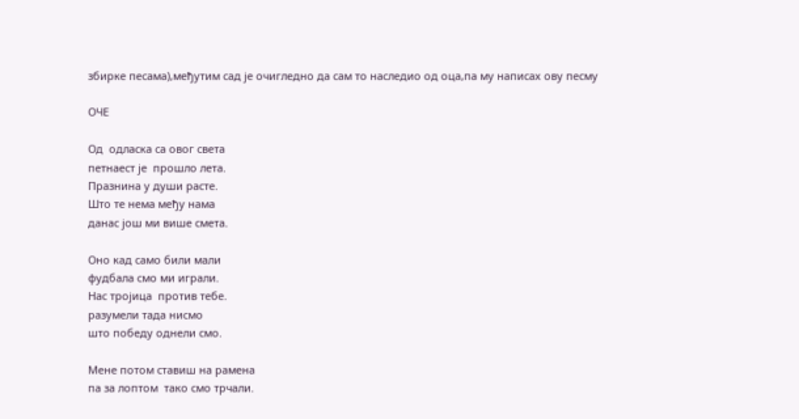збирке песама),међутим сад је очигледно да сам то наследио од оца,па му написах ову песму

ОЧЕ

Од  одласка са овог света
петнаест је  прошло лета.
Празнина у души расте.
Што те нема међу нама
данас још ми више смета.

Оно кад само били мали
фудбала смо ми играли.
Нас тројица  против тебе.
разумели тада нисмо
што победу однели смо.

Мене потом ставиш на рамена
па за лоптом  тако смо трчали.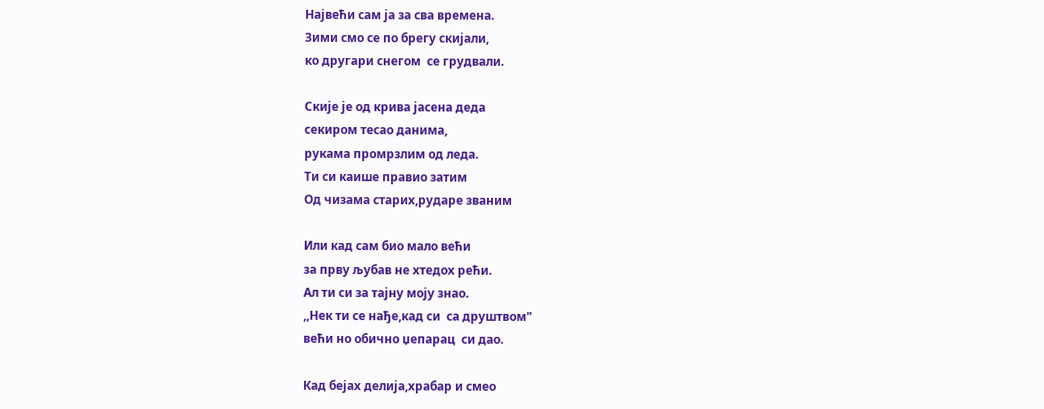Највећи сам ја за сва времена.
Зими смо се по брегу скијали,
ко другари снегом  се грудвали.

Скије је од крива јасена деда
секиром тесао данима,
рукама промрзлим од леда.
Ти си каише правио затим
Од чизама старих,рударе званим

Или кад сам био мало већи
за прву љубав не хтедох рећи.
Ал ти си за тајну моју знао.
,,Нек ти се нађе,кад си  са друштвом"
већи но обично џепарац  си дао.

Кад бејах делија,храбар и смео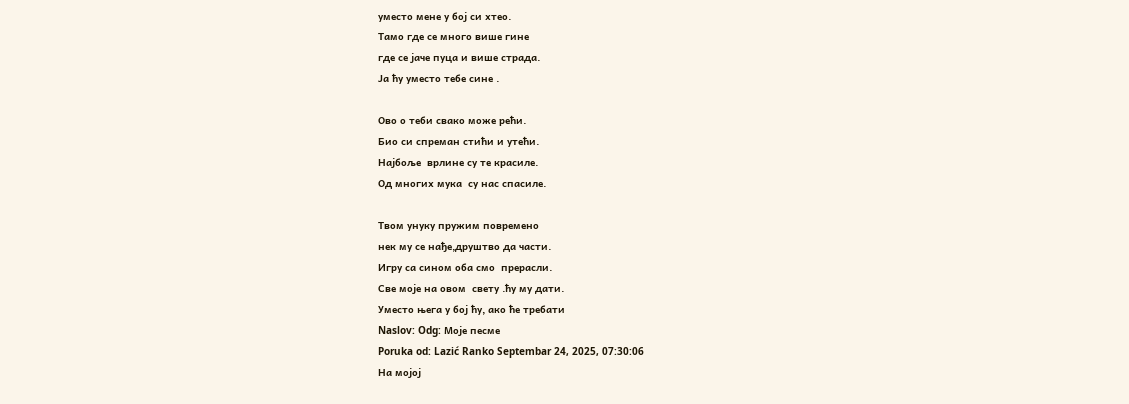уместо мене у бој си хтео.
Тамо где се много више гине
где се јаче пуца и више страда.
Ја ћу уместо тебе сине .

Ово о теби свако може рећи.
Био си спреман стићи и утећи.
Најбоље  врлине су те красиле.
Од многих мука  су нас спасиле.

Твом унуку пружим повремено
нек му се нађе,друштво да части.
Игру са сином оба смо  прерасли.
Све моје на овом  свету .ћу му дати.
Уместо њега у бој ћу, ако ће требати
Naslov: Odg: Моје песме
Poruka od: Lazić Ranko Septembar 24, 2025, 07:30:06
На мојој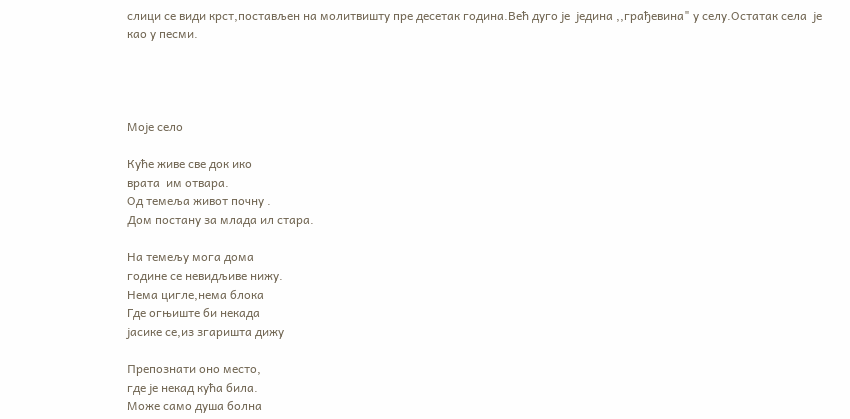слици се види крст,постављен на молитвишту пре десетак година.Већ дуго је  једина ,,грађевина" у селу.Остатак села  је као у песми.




Моје село

Куће живе све док ико
врата  им отвара.
Од темеља живот почну .
Дом постану за млада ил стара.

На темељу мога дома
године се невидљиве нижу.
Нема цигле,нема блока
Где огњиште би некада
јасике се,из згаришта дижу

Препознати оно место,
где је некад кућа била.
Може само душа болна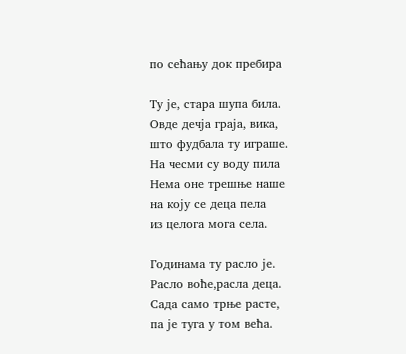по сећању док пребира

Ту је, стара шупа била.
Овде дечја граја, вика,
што фудбала ту играше.
На чесми су воду пила
Нема оне трешње наше
на коју се деца пела
из целога мога села.

Годинама ту расло је.
Расло воће,расла деца.
Сада само трње расте,
па је туга у том већа.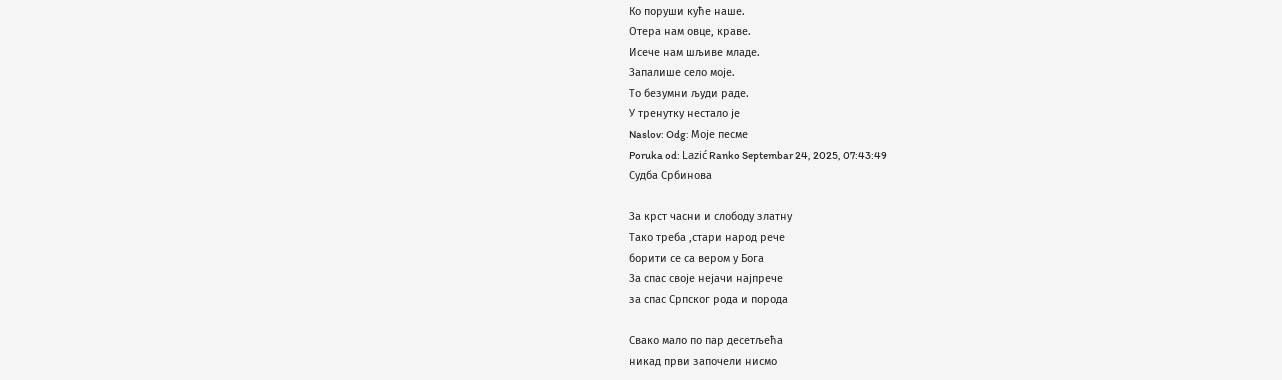Ко поруши куће наше.
Отера нам овце, краве.
Исече нам шљиве младе.
Запалише село моје.
То безумни људи раде.
У тренутку нестало је
Naslov: Odg: Моје песме
Poruka od: Lazić Ranko Septembar 24, 2025, 07:43:49
Судба Србинова

За крст часни и слободу златну
Тако треба ,стари народ рече
борити се са вером у Бога
За спас своје нејачи најпрече
за спас Српског рода и порода

Свако мало по пар десетљећа
никад први започели нисмо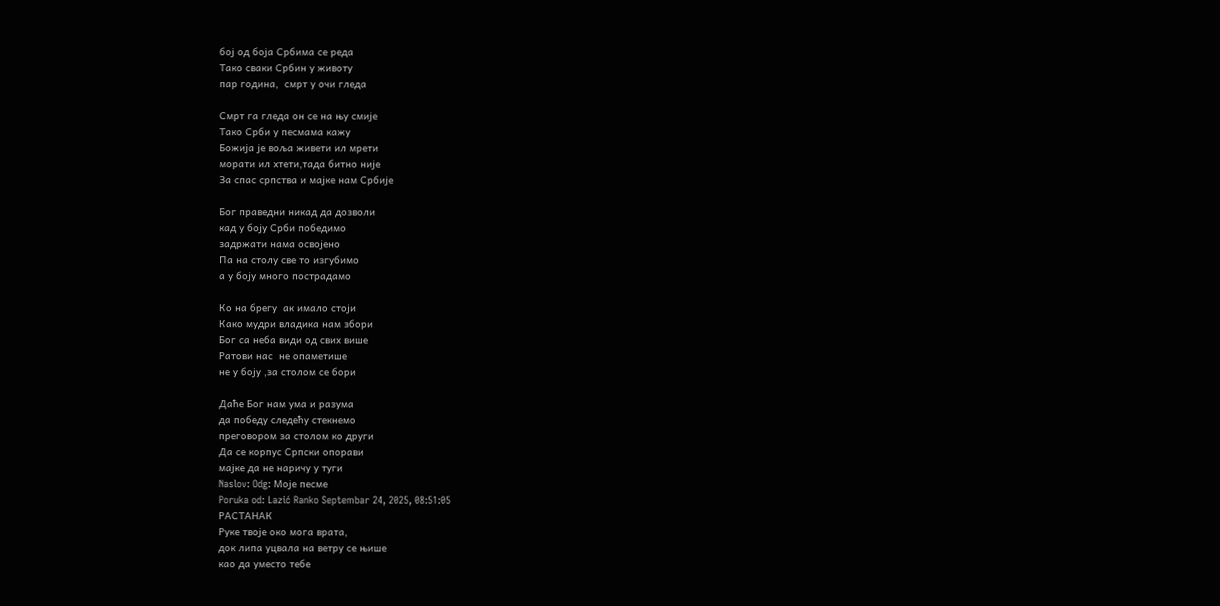бој од боја Србима се реда
Тако сваки Србин у животу
пар година,  смрт у очи гледа

Смрт га гледа он се на њу смије
Тако Срби у песмама кажу
Божија је воља живети ил мрети
морати ил хтети,тада битно није
За спас српства и мајке нам Србије

Бог праведни никад да дозволи
кад у боју Срби победимо
задржати нама освојено
Па на столу све то изгубимо
а у боју много пострадамо

Ко на брегу  ак имало стоји
Како мудри владика нам збори
Бог са неба види од свих више
Ратови нас  не опаметише
не у боју ,за столом се бори

Даће Бог нам ума и разума
да победу следећу стекнемо
преговором за столом ко други
Да се корпус Српски опорави
мајке да не наричу у туги
Naslov: Odg: Моје песме
Poruka od: Lazić Ranko Septembar 24, 2025, 08:51:05
РАСТАНАК
Руке твоје око мога врата,
док липа уцвала на ветру се њише
као да уместо тебе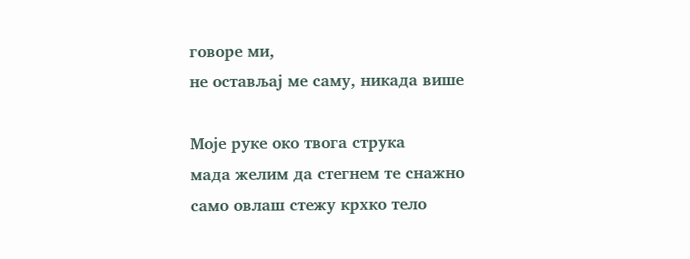говоре ми,
не остављај ме саму, никада више

Моје руке око твога струка
мада желим да стегнем те снажно
само овлаш стежу крхко тело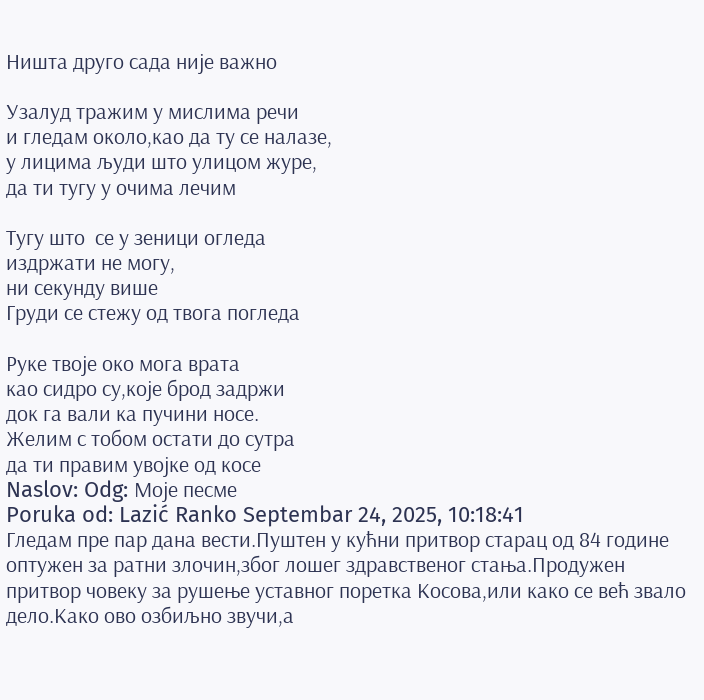Ништа друго сада није важно

Узалуд тражим у мислима речи
и гледам около,као да ту се налазе,
у лицима људи што улицом журе,
да ти тугу у очима лечим

Тугу што  се у зеници огледа
издржати не могу,
ни секунду више
Груди се стежу од твога погледа

Руке твоје око мога врата
као сидро су,које брод задржи
док га вали ка пучини носе.
Желим с тобом остати до сутра
да ти правим увојке од косе
Naslov: Odg: Моје песме
Poruka od: Lazić Ranko Septembar 24, 2025, 10:18:41
Гледам пре пар дана вести.Пуштен у кућни притвор старац од 84 године оптужен за ратни злочин,због лошег здравственог стања.Продужен притвор човеку за рушење уставног поретка Косова,или како се већ звало дело.Како ово озбиљно звучи,а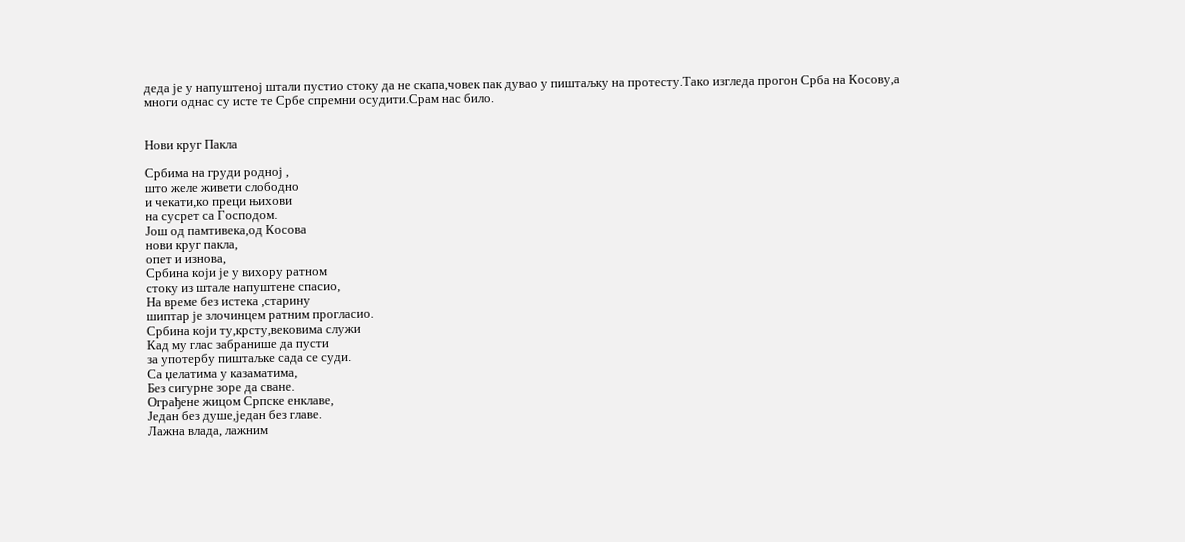деда је у напуштеној штали пустио стоку да не скапа,човек пак дувао у пиштаљку на протесту.Тако изгледа прогон Срба на Косову,а многи однас су исте те Србе спремни осудити.Срам нас било.


Нови круг Пакла

Србима на груди родној ,
што желе живети слободно
и чекати,ко преци њихови
на сусрет са Господом.
Још од памтивека,од Косова
нови круг пакла,
опет и изнова,
Србина који је у вихору ратном
стоку из штале напуштене спасио,
На време без истека ,старину
шиптар је злочинцем ратним прогласио.
Србина који ту,крсту,вековима служи
Кад му глас забранише да пусти
за употербу пиштаљке сада се суди.
Са џелатима у казаматима,
Без сигурне зоре да сване.
Ограђене жицом Српске енклаве,
Један без душе,један без главе.
Лажна влада, лажним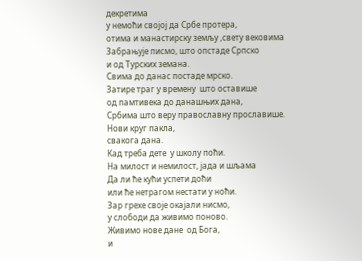декретима
у немоћи својој да Србе протера,
отима и манастирску земљу ,свету вековима
Забрањује писмо, што опстаде Српско
и од Турских земана.
Свима до данас постаде мрско.
Затире траг у времену  што оставише
од памтивека до данашњих дана,
Србима што веру православну прославише.
Нови круг пакла,
свакога дана.
Кад треба дете  у школу поћи.
На милост и немилост, јада и шљама
Да ли ће кући успети доћи
или ће нетрагом нестати у ноћи.
Зар грехе своје окајали нисмо,
у слободи да живимо поново.
Живимо нове дане  од Бога,
и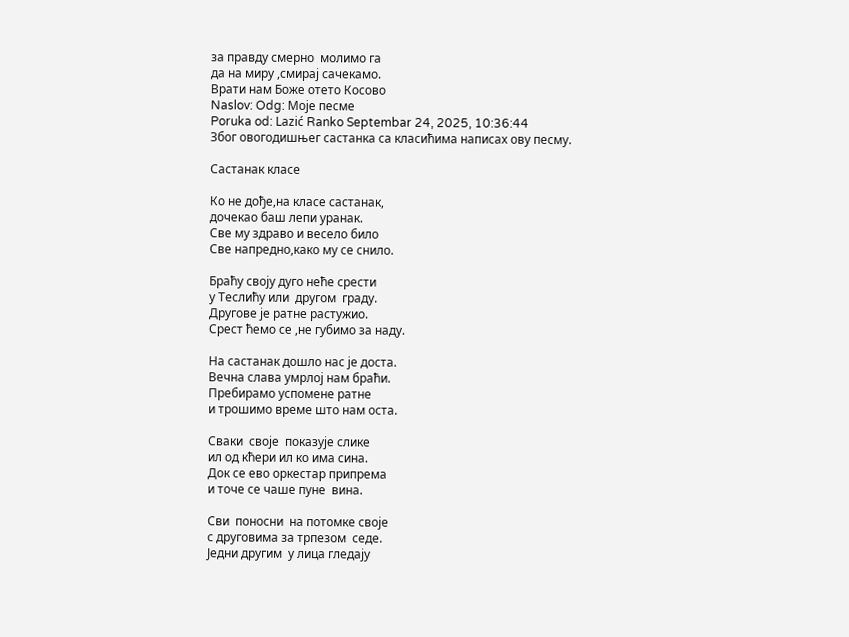за правду смерно  молимо га
да на миру ,смирај сачекамо.
Врати нам Боже отето Косово
Naslov: Odg: Моје песме
Poruka od: Lazić Ranko Septembar 24, 2025, 10:36:44
Због овогодишњег састанка са класићима написах ову песму.

Састанак класе

Ко не дође,на класе састанак,
дочекао баш лепи уранак.
Све му здраво и весело било
Све напредно,како му се снило.

Браћу своју дуго неће срести
у Теслићу или  другом  граду.
Другове је ратне растужио.
Срест ћемо се ,не губимо за наду.

На састанак дошло нас је доста.
Вечна слава умрлој нам браћи.
Пребирамо успомене ратне
и трошимо време што нам оста.

Сваки  своје  показује слике
ил од кћери ил ко има сина.
Док се ево оркестар припрема
и точе се чаше пуне  вина.

Сви  поносни  на потомке своје
с друговима за трпезом  седе.
Једни другим  у лица гледају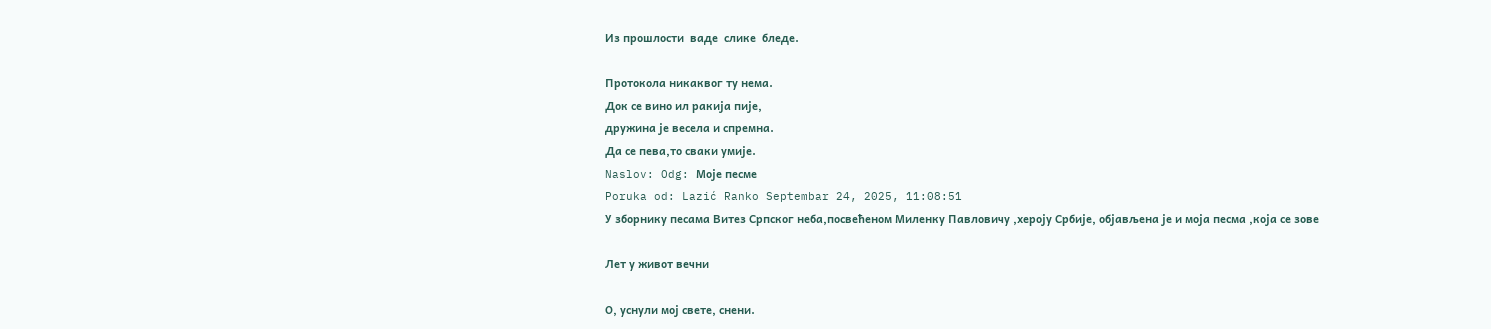Из прошлости  ваде  слике  бледе.

Протокола никаквог ту нема.
Док се вино ил ракија пије,
дружина је весела и спремна.
Да се пева,то сваки умије.
Naslov: Odg: Моје песме
Poruka od: Lazić Ranko Septembar 24, 2025, 11:08:51
У зборнику песама Витез Српског неба,посвећеном Миленку Павловичу ,хероју Србије, објављена је и моја песма ,која се зове

Лет у живот вечни

О, уснули мој свете, снени.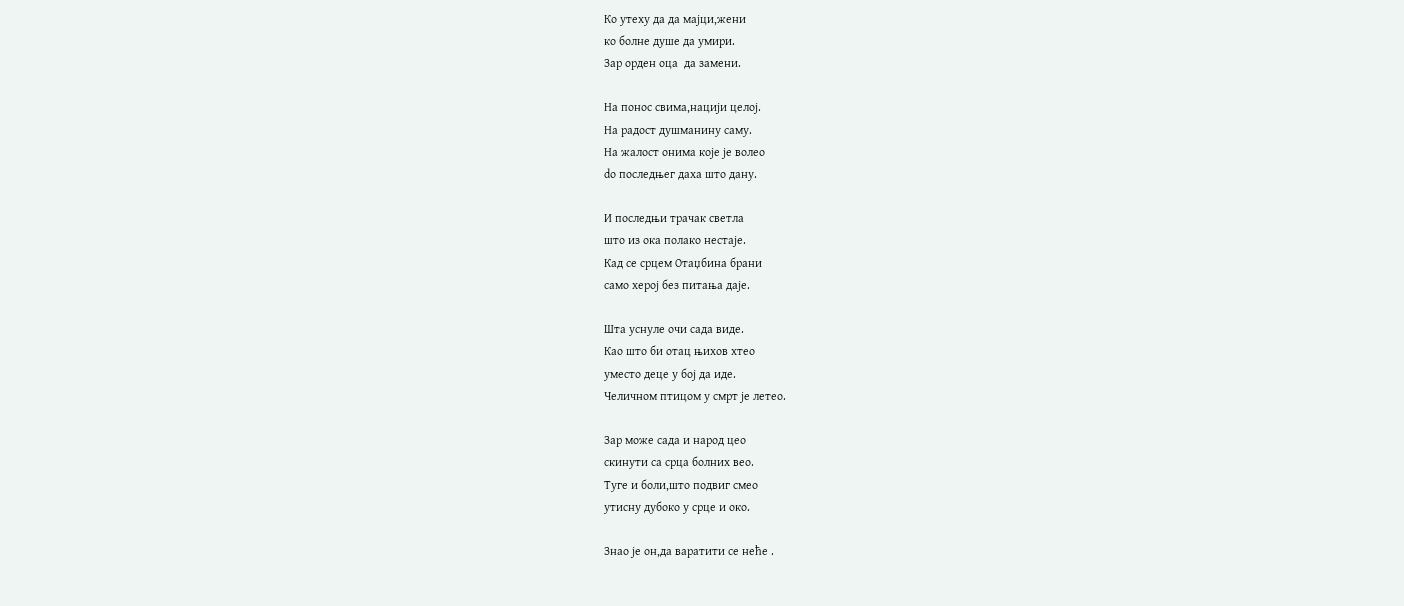Ко утеху да да мајци,жени
ко болне душе да умири.
Зар орден оца  да замени.

На понос свима,нацији целој.
На радост душманину саму.
На жалост онимa које је волео
dо последњег даха што дану.

И последњи трачак светла
што из ока полако нестаје.
Кад се срцем Отаџбина брани
cамо херој без питања даје.

Шта уснуле очи сада виде.
Као што би отац њихов хтео
уместо деце у бој да иде.
Челичном птицом у смрт је летео.

Зар може сада и народ цео
cкинути са срца болних вео.
Tуге и боли,што подвиг смео
утисну дубоко у срце и око.

Знао је он,да варатити се неће .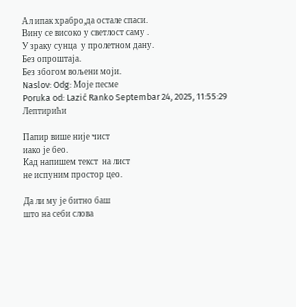Ал ипак храбро,да остале спаси.
Вину се високо у светлост саму .
У зраку сунца  у пролетном дану.
Без опроштаја.
Без збогом вољени моји.
Naslov: Odg: Моје песме
Poruka od: Lazić Ranko Septembar 24, 2025, 11:55:29
Лептирићи

Папир више није чист
иако је бео.
Кад напишем текст  на лист
не испуним простор цео.

Да ли му је битно баш
што на себи слова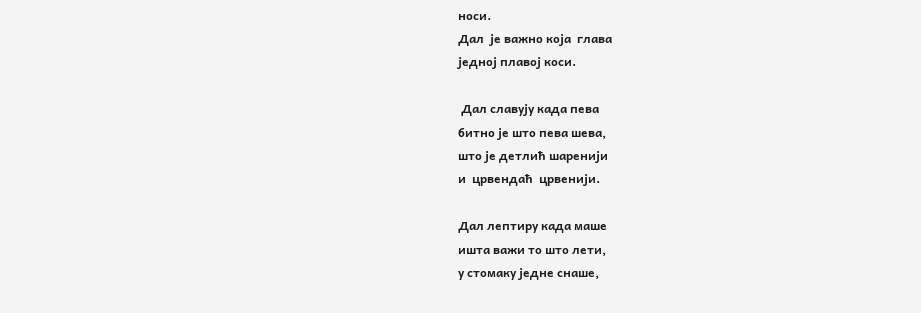носи.
Дал  је важно која  глава
једној плавој коси.

 Дал славују када пева
битно је што пева шева,
што је детлић шаренији
и  црвендаћ  црвенији.

Дал лептиру када маше
ишта важи то што лети,
у стомаку једне снаше,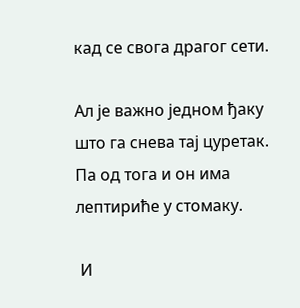кад се свога драгог сети.

Ал је важно једном ђаку
што га снева тај цуретак.
Па од тога и он има
лептириће у стомаку.

 И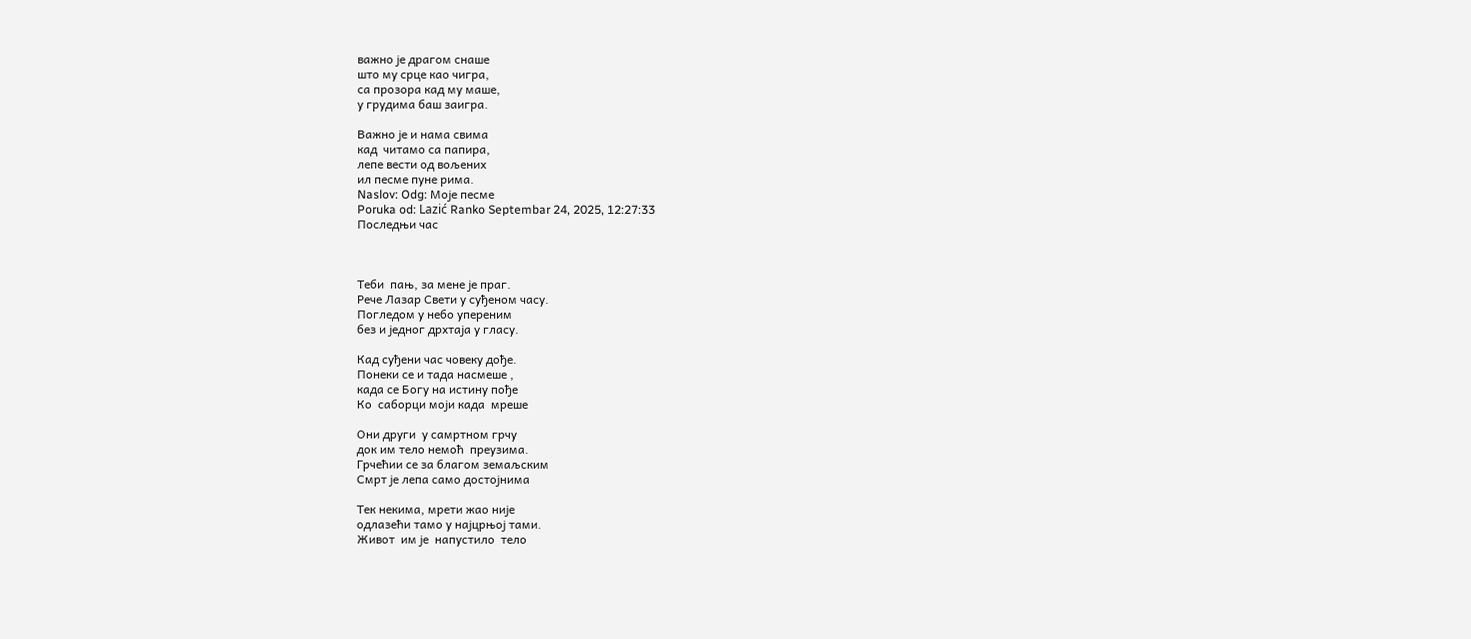важно је драгом снаше
што му срце као чигра,
са прозора кад му маше,
у грудима баш заигра.

Важно је и нама свима
кад  читамо са папира,
лепе вести од вољених
ил песме пуне рима.
Naslov: Odg: Моје песме
Poruka od: Lazić Ranko Septembar 24, 2025, 12:27:33
Последњи час



Теби  пањ, за мене је праг.
Рече Лазар Свети у суђеном часу.
Погледом у небо упереним
без и једног дрхтаја у гласу.

Кад суђени час човеку дође.
Понеки се и тада насмеше ,
када се Богу на истину пође
Ко  саборци моји када  мреше

Они други  у самртном грчу
док им тело немоћ  преузима.
Грчећии се за благом земаљским
Смрт је лепа само достојнима

Тек некима, мрети жао није
одлазећи тамо у најцрњој тами.
Живот  им је  напустило  тело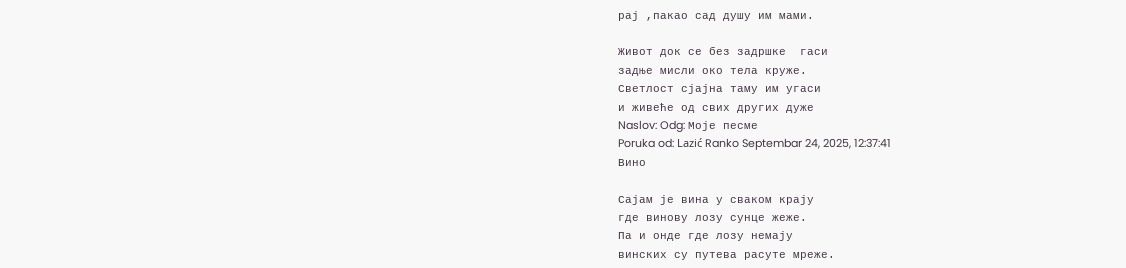рај ,пакао сад душу им мами.

Живот док се без задршке  гаси
задње мисли око тела круже.
Светлост сјајна таму им угаси
и живеће од свих других дуже
Naslov: Odg: Моје песме
Poruka od: Lazić Ranko Septembar 24, 2025, 12:37:41
Вино

Сајам је вина у сваком крају
где винову лозу сунце жеже.
Па и онде где лозу немају
винских су путева расуте мреже.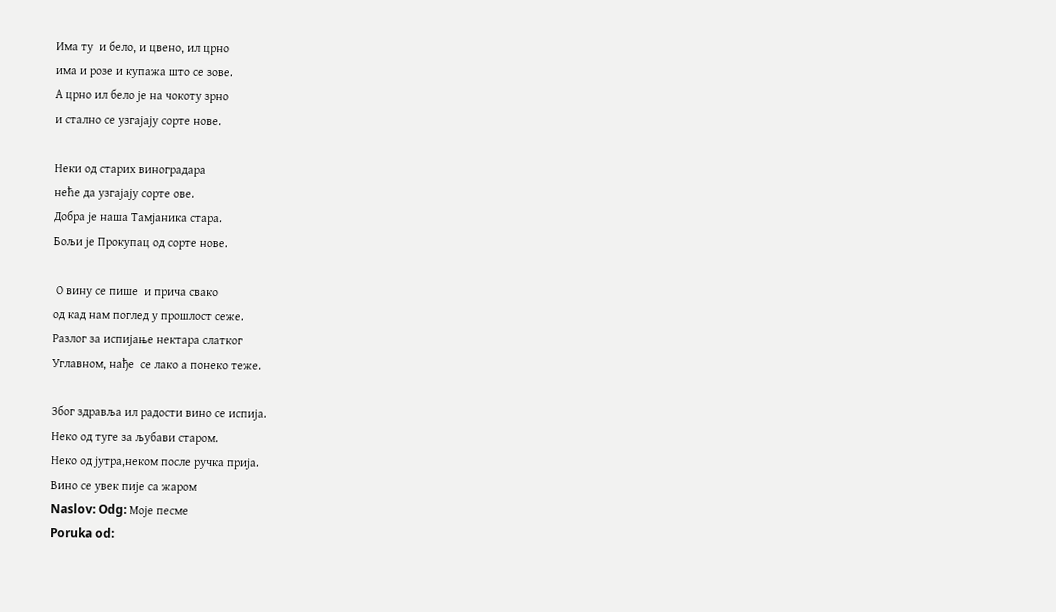Има ту  и бело, и цвено, ил црно
има и розе и купажа што се зове.
А црно ил бело је на чокоту зрно
и стално се узгајају сорте нове.

Неки од старих виноградара
неће да узгајају сорте ове.
Добра је наша Тамјаника стара.
Бољи је Прокупац од сорте нове.

 О вину се пише  и прича свако
од кад нам поглед у прошлост сеже.
Разлог за испијање нектара слатког
Углавном, нађе  се лако а понеко теже.

Због здравља ил радости вино се испија.
Неко од туге за љубави старом.
Неко од јутра,неком после ручка прија.
Вино се увек пије са жаром
Naslov: Odg: Моје песме
Poruka od: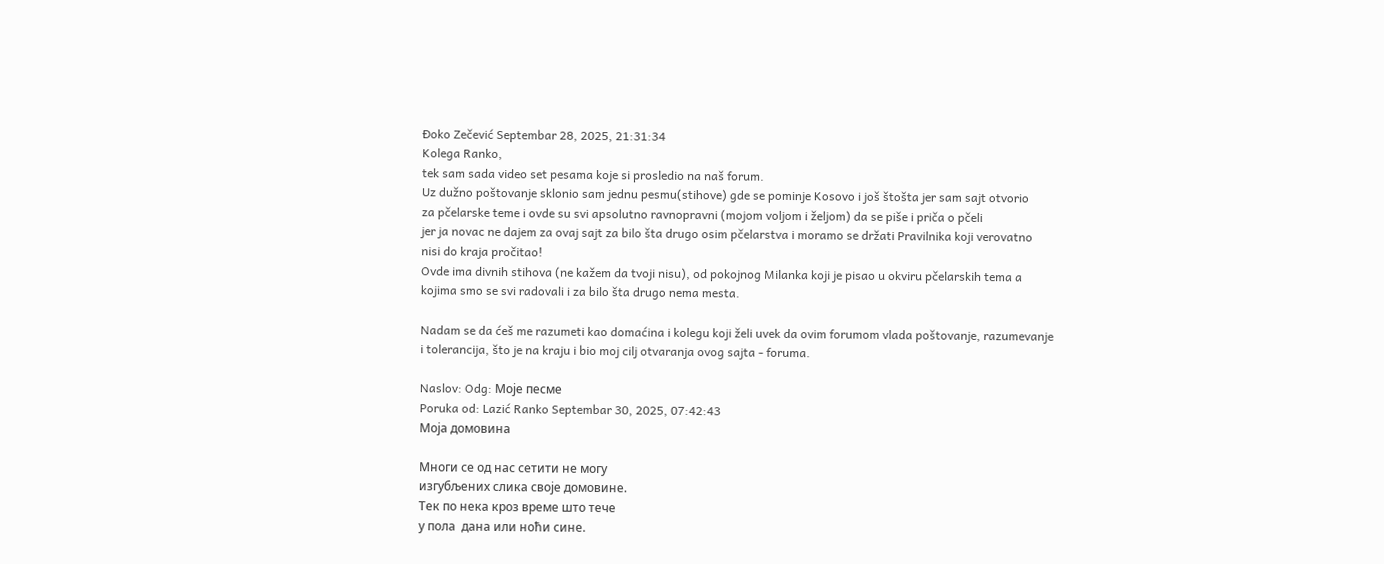Đoko Zečević Septembar 28, 2025, 21:31:34
Kolega Ranko,
tek sam sada video set pesama koje si prosledio na naš forum.
Uz dužno poštovanje sklonio sam jednu pesmu(stihove) gde se pominje Kosovo i još štošta jer sam sajt otvorio
za pčelarske teme i ovde su svi apsolutno ravnopravni (mojom voljom i željom) da se piše i priča o pčeli
jer ja novac ne dajem za ovaj sajt za bilo šta drugo osim pčelarstva i moramo se držati Pravilnika koji verovatno
nisi do kraja pročitao!
Ovde ima divnih stihova (ne kažem da tvoji nisu), od pokojnog Milanka koji je pisao u okviru pčelarskih tema a
kojima smo se svi radovali i za bilo šta drugo nema mesta.

Nadam se da ćeš me razumeti kao domaćina i kolegu koji želi uvek da ovim forumom vlada poštovanje, razumevanje
i tolerancija, što je na kraju i bio moj cilj otvaranja ovog sajta - foruma.

Naslov: Odg: Моје песме
Poruka od: Lazić Ranko Septembar 30, 2025, 07:42:43
Mоја домовина

Mноги се од нас сетити не могу
изгубљених слика своје домовине.
Tек по нека кроз време што тече
у пола  дана или ноћи сине.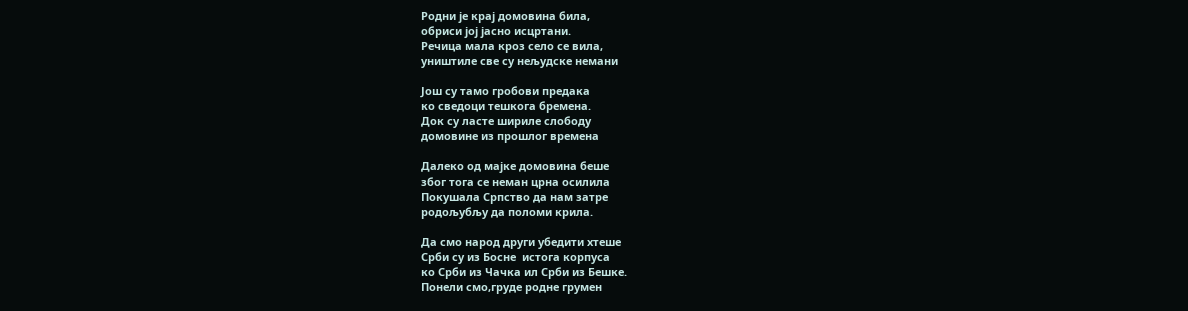Родни је крај домовина била,
обриси јој јасно исцртани.
Речица мала кроз село се вила,
уништиле све су нељудске немани

Још су тамо гробови предака
ко сведоци тешкога бремена.
Док су ласте шириле слободу
домовине из прошлог времена

Далеко од мајке домовина беше
због тога се неман црна осилила
Покушала Српство да нам затре
родољубљу да поломи крила.

Да смо народ други убедити хтеше
Срби су из Босне  истога корпуса
ко Срби из Чачка ил Срби из Бешке.
Понели смо,груде родне грумен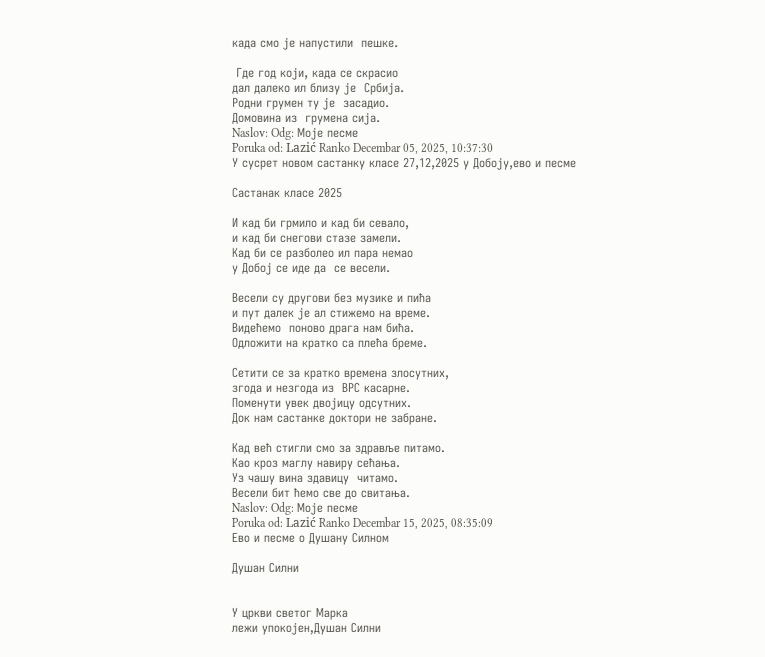када смо је напустили  пешке.

 Где год који, када се скрасио
дал далеко ил близу је  Србија.
Родни грумен ту је  засадио.
Домовина из  грумена сија.
Naslov: Odg: Моје песме
Poruka od: Lazić Ranko Decembar 05, 2025, 10:37:30
У сусрет новом састанку класе 27,12,2025 у Добоју,ево и песме

Састанак класе 2025

И кад би грмило и кад би севало,
и кад би снегови стазе замели.
Кад би се разболео ил пара немао
у Добој се иде да  се весели.

Весели су другови без музике и пића
и пут далек је ал стижемо на време.
Видећемо  поново драга нам бића.
Одложити на кратко са плећа бреме.

Сетити се за кратко времена злосутних,
згода и незгода из  ВРС касарне.
Поменути увек двојицу одсутних.
Док нам састанке доктори не забране.

Кад већ стигли смо за здравље питамо.
Као кроз маглу навиру сећања.
Уз чашу вина здавицу  читамо.
Весели бит ћемо све до свитања.
Naslov: Odg: Моје песме
Poruka od: Lazić Ranko Decembar 15, 2025, 08:35:09
Ево и песме о Душану Силном

Душан Силни


У цркви светог Марка
лежи упокојен,Душан Силни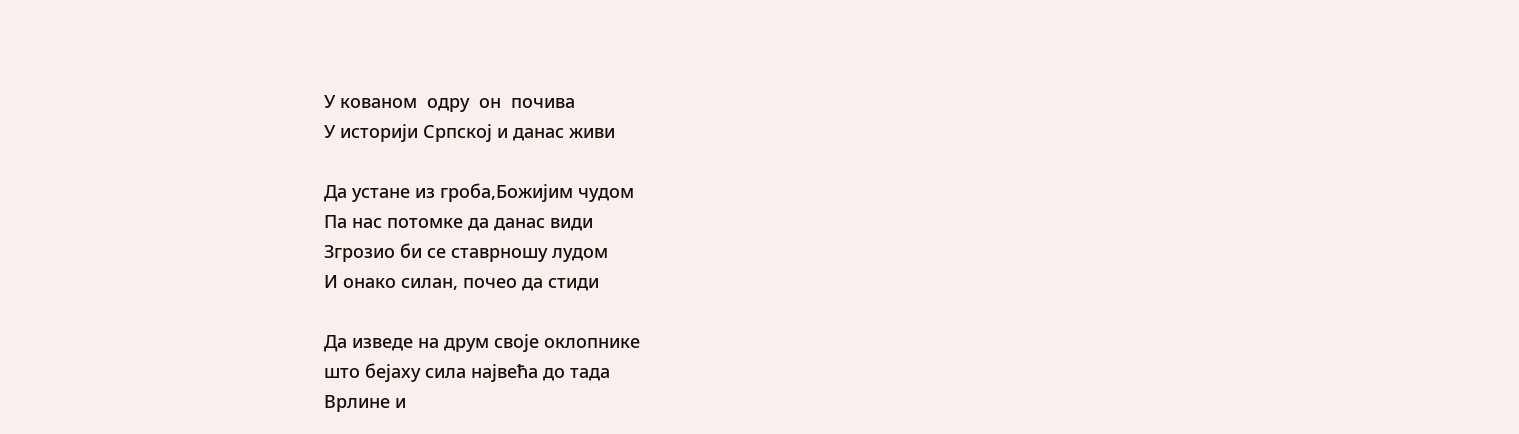У кованом  одру  он  почива
У историји Српској и данас живи

Да устане из гроба,Божијим чудом
Па нас потомке да данас види
Згрозио би се ставрношу лудом
И онако силан, почео да стиди

Да изведе на друм своје оклопнике
што бејаху сила највећа до тада
Врлине и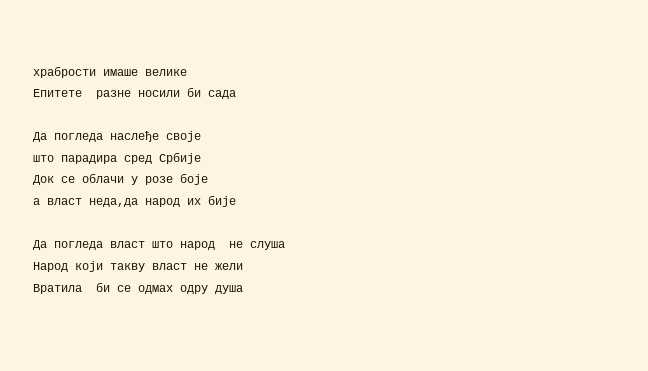храбрости имаше велике
Епитете  разне носили би сада

Да погледа наслеђе своје
што парадира сред Србије
Док се облачи у розе боје
а власт неда,да народ их бије

Да погледа власт што народ  не слуша
Народ који такву власт не жели
Вратила  би се одмах одру душа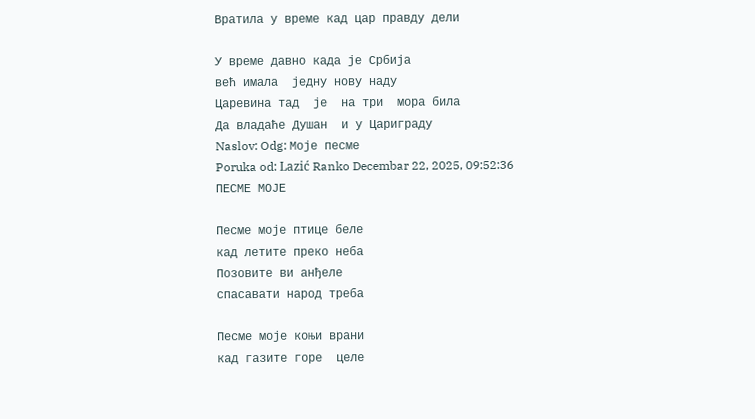Вратила у време кад цар правду дели

У време давно када је Србија
већ имала  једну нову наду
Царевина тад  је  на три  мора била
Да владаће Душан  и у Цариграду
Naslov: Odg: Моје песме
Poruka od: Lazić Ranko Decembar 22, 2025, 09:52:36
ПЕСМЕ МОЈЕ

Песме моје птице беле
кад летите преко неба
Позовите ви анђеле
спасавати народ треба

Песме моје коњи врани
кад газите горе  целе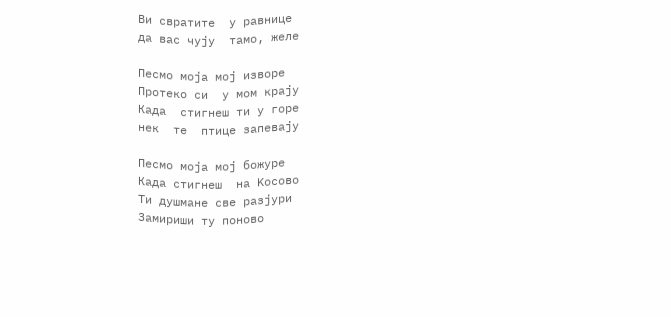Ви свратите  у равнице
да вас чују  тамо, желе

Песмо моја мој изворе
Протеко си  у мом крају
Када  стигнеш ти у горе
нек  те  птице запевају

Песмо моја мој божуре
Када стигнеш  на Kосово
Ти душмане све разјури
Замириши ту поново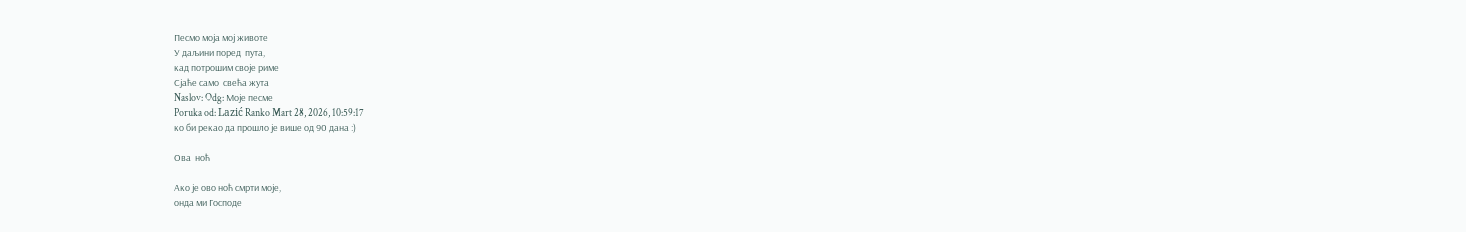Песмо моја мој животе
У даљини поред  пута,
кад потрошим своје риме
Сјаће само  свећа жута
Naslov: Odg: Моје песме
Poruka od: Lazić Ranko Mart 28, 2026, 10:59:17
ко би рекао да прошло је више од 90 дана :)

Ова  ноћ

Ако је ово ноћ смрти моје,
онда ми Господе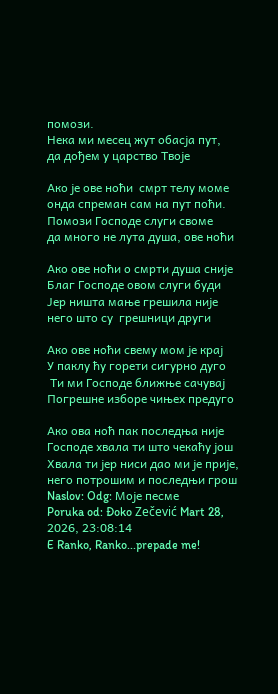помози.
Нека ми месец жут обасја пут,
да дођем у царство Твоје

Ако је ове ноћи  смрт телу моме
онда спреман сам на пут поћи.
Помози Господе слуги своме
да много не лута душа, ове ноћи

Ако ове ноћи о смрти душа сније
Благ Господе овом слуги буди
Јер ништа мање грешила није
него што су  грешници други

Ако ове ноћи свему мом је крај
У паклу ћу горети сигурно дуго
 Ти ми Господе ближње сачувај
Погрешне изборе чињех предуго

Ако ова ноћ пак последња није
Господе хвала ти што чекаћу још
Хвала ти јер ниси дао ми је прије,
него потрошим и последњи грош
Naslov: Odg: Моје песме
Poruka od: Đoko Zečević Mart 28, 2026, 23:08:14
E Ranko, Ranko...prepade me!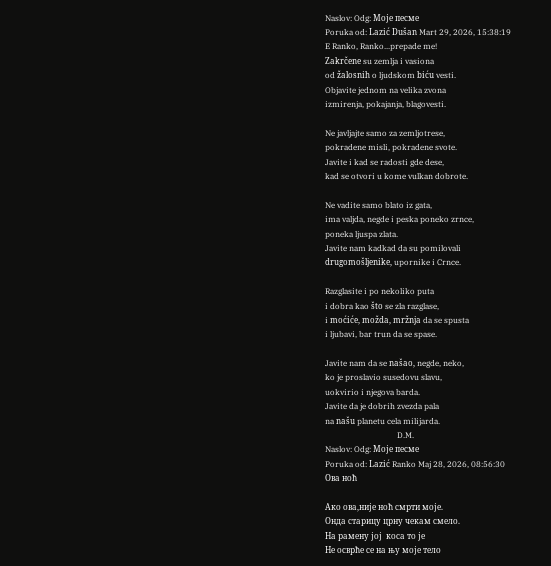Naslov: Odg: Моје песме
Poruka od: Lazić Dušan Mart 29, 2026, 15:38:19
E Ranko, Ranko...prepade me!
Zakrčene su zemlja i vasiona
od žalosnih o ljudskom biću vesti.
Objavite jednom na velika zvona
izmirenja, pokajanja, blagovesti.

Ne javljajte samo za zemljotrese,
pokradene misli, pokradene svote.
Javite i kad se radosti gde dese,
kad se otvori u kome vulkan dobrote.

Ne vadite samo blato iz gata,
ima valjda, negde i peska poneko zrnce,
poneka ljuspa zlata.
Javite nam kadkad da su pomilovali
drugomošljenike, upornike i Crnce.

Razglasite i po nekoliko puta
i dobra kao što se zla razglase,
i moćiće, možda, mržnja da se spusta
i ljubavi, bar trun da se spase.

Javite nam da se našao, negde, neko,
ko je proslavio susedovu slavu,
uokvirio i njegova barda.
Javite da je dobrih zvezda pala
na našu planetu cela milijarda.
                                    D.M.
Naslov: Odg: Моје песме
Poruka od: Lazić Ranko Maj 28, 2026, 08:56:30
Ова ноћ

Ако ова,није ноћ смрти моје.
Онда старицу црну чекам смело.
На рамену јој  коса то је
Не осврће се на њу моје тело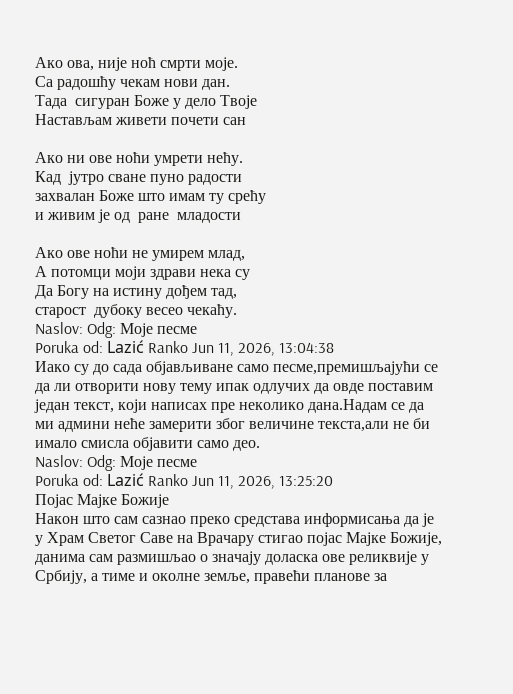Ако ова, није ноћ смрти моје.
Са радошћу чекам нови дан.
Тада  сигуран Боже у дело Твоје
Настављам живети почети сан

Ако ни ове ноћи умрети нећу.
Кад  јутро сване пуно радости
захвалан Боже што имам ту срећу
и живим је од  ране  младости

Ако ове ноћи не умирем млад,
А потомци моји здрави нека су
Да Богу на истину дођем тад,
старост  дубоку весео чекаћу.
Naslov: Odg: Моје песме
Poruka od: Lazić Ranko Jun 11, 2026, 13:04:38
Иако су до сада објављиване само песме,премишљајући се да ли отворити нову тему ипак одлучих да овде поставим један текст, који написах пре неколико дана.Надам се да ми админи неће замерити због величине текста,али не би имало смисла објавити само део.
Naslov: Odg: Моје песме
Poruka od: Lazić Ranko Jun 11, 2026, 13:25:20
Појас Мајке Божије
Након што сам сазнао преко средстава информисања да је у Храм Светог Саве на Врачару стигао појас Мајке Божије, данима сам размишљао о значају доласка ове реликвије у Србију, а тиме и околне земље, правећи планове за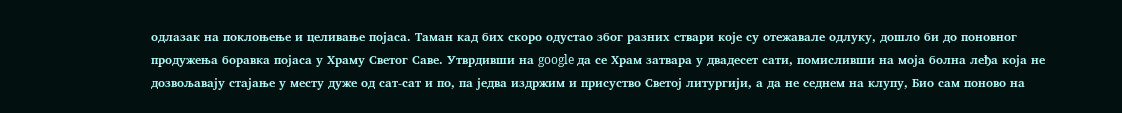одлазак на поклоњење и целивање појаса. Таман кад бих скоро одустао због разних ствари које су отежавале одлуку, дошло би до поновног продужења боравка појаса у Храму Светог Саве. Утврдивши на google да се Храм затвара у двадесет сати, помисливши на моја болна леђа која не дозвољавају стајање у месту дуже од сат-сат и по, па једва издржим и присуство Светој литургији, а да не седнем на клупу, Био сам поново на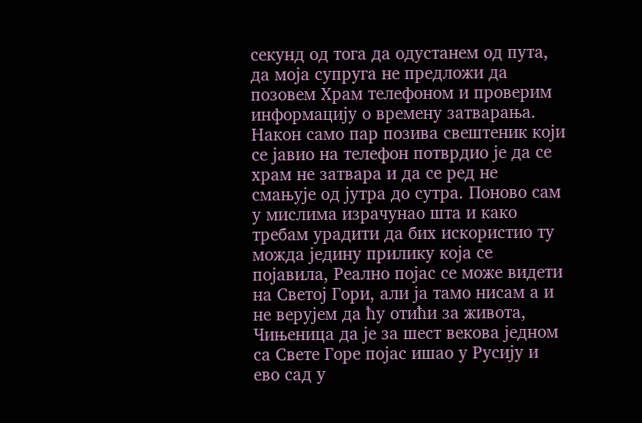секунд од тога да одустанем од пута, да моја супруга не предложи да позовем Храм телефоном и проверим информацију о времену затварања. Након само пар позива свештеник који се јавио на телефон потврдио је да се храм не затвара и да се ред не смањује од јутра до сутра. Поново сам у мислима израчунао шта и како требам урадити да бих искористио ту можда једину прилику која се појавила, Реално појас се може видети на Светој Гори, али ја тамо нисам а и не верујем да ћу отићи за живота, Чињеница да је за шест векова једном са Свете Горе појас ишао у Русију и ево сад у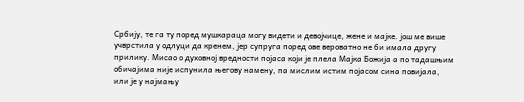Србију, те га ту поред мушкараца могу видети и девојчице, жене и мајке. још ме више учврстила у одлуци да кренем, јер супруга поред ове вероватно не би имала другу прилику. Мисао о духовној вредности појаса који је плела Мајка Божија а по тадашњим обичајима није испунила његову намену, па мислим истим појасом сина повијала, или је у најмању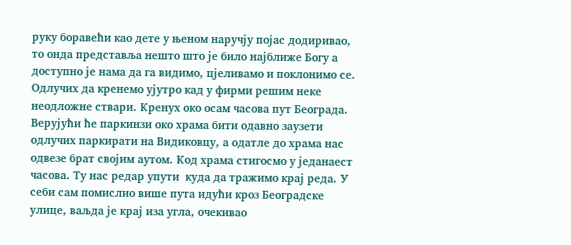руку боравећи као дете у њеном наручју појас додиривао, то онда представља нешто што је било најближе Богу а доступно је нама да га видимо, цјеливамо и поклонимо се. Одлучих да кренемо ујутро кад у фирми решим неке неодложне ствари. Кренух око осам часова пут Београда. Верујући ће паркинзи око храма бити одавно заузети одлучих паркирати на Видиковцу, а одатле до храма нас одвезе брат својим аутом. Код храма стигосмо у једанаест часова. Ту нас редар упути  куда да тражимо крај реда. У себи сам помислио више пута идући кроз Београдске улице, ваљда је крај иза угла, очекивао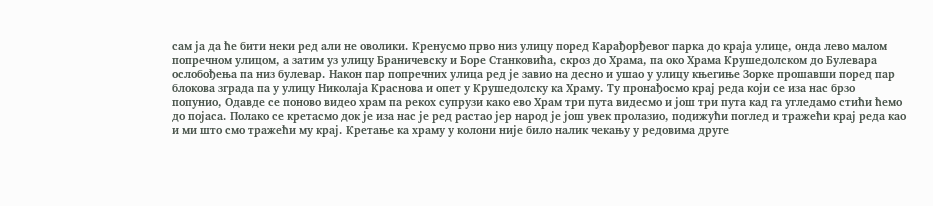сам ја да ће бити неки ред али не оволики. Кренусмо прво низ улицу поред Карађорђевог парка до краја улице, онда лево малом попречном улицом, а затим уз улицу Браничевску и Боре Станковића, скроз до Храма, па око Храма Крушедолском до Булевара ослобођења па низ булевар. Након пар попречних улица ред је завио на десно и ушао у улицу књегиње Зорке прошавши поред пар блокова зграда па у улицу Николаја Краснова и опет у Крушедолску ка Храму. Ту пронађосмо крај реда који се иза нас брзо попунио, Одавде се поново видео храм па рекох супрузи како ево Храм три пута видесмо и још три пута кад га угледамо стићи ћемо до појаса. Полако се кретасмо док је иза нас је ред растао јер народ је још увек пролазио, подижући поглед и тражећи крај реда као и ми што смо тражећи му крај. Кретање ка храму у колони није било налик чекању у редовима друге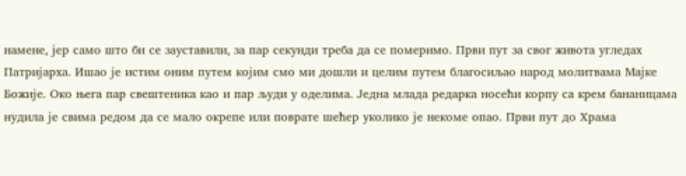намене, јер само што би се зауставили, за пар секунди треба да се померимо. Први пут за свог живота угледах Патријарха. Ишао је истим оним путем којим смо ми дошли и целим путем благосиљао народ молитвама Мајке Божије. Око њега пар свештеника као и пар људи у оделима. Једна млада редарка носећи корпу са крем бананицама нудила је свима редом да се мало окрепе или поврате шећер уколико је некоме опао. Први пут до Храма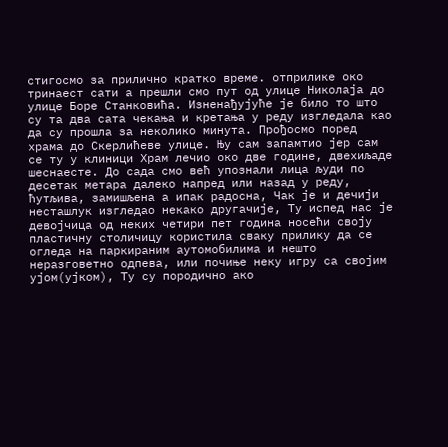стигосмо за прилично кратко време. отприлике око тринаест сати а прешли смо пут од улице Николаја до улице Боре Станковића. Изненађујуће је било то што су та два сата чекања и кретања у реду изгледала као да су прошла за неколико минута. Прођосмо поред храма до Скерлићеве улице. Њу сам запамтио јер сам се ту у клиници Храм лечио око две године, двехиљаде шеснаесте. До сада смо већ упознали лица људи по десетак метара далеко напред или назад у реду, ћутљива, замишљена а ипак радосна, Чак је и дечији несташлук изгледао некако другачије, Ту испед нас је девојчица од неких четири пет година носећи своју пластичну столичицу користила сваку прилику да се огледа на паркираним аутомобилима и нешто неразговетно одпева, или почиње неку игру са својим ујом(ујком), Ту су породично ако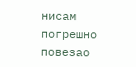нисам погрешно повезао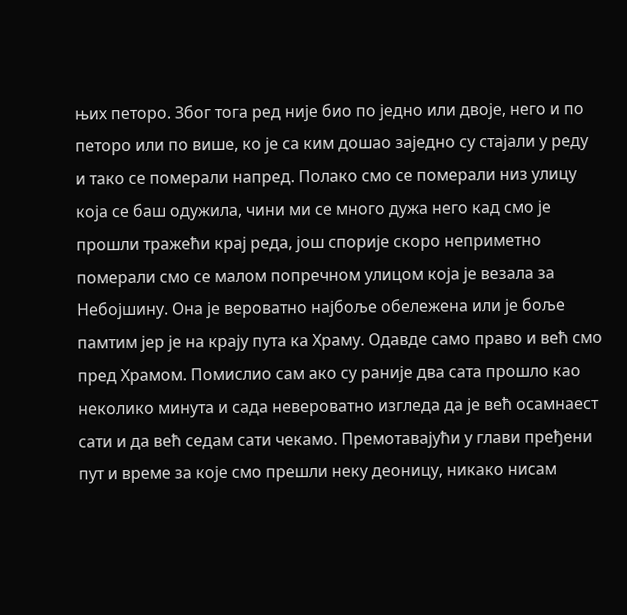њих петоро. Због тога ред није био по једно или двоје, него и по петоро или по више, ко је са ким дошао заједно су стајали у реду и тако се померали напред. Полако смо се померали низ улицу која се баш одужила, чини ми се много дужа него кад смо је прошли тражећи крај реда, још спорије скоро неприметно померали смо се малом попречном улицом која је везала за Небојшину. Она је вероватно најбоље обележена или је боље памтим јер је на крају пута ка Храму. Одавде само право и већ смо пред Храмом. Помислио сам ако су раније два сата прошло као неколико минута и сада невероватно изгледа да је већ осамнаест сати и да већ седам сати чекамо. Премотавајући у глави пређени пут и време за које смо прешли неку деоницу, никако нисам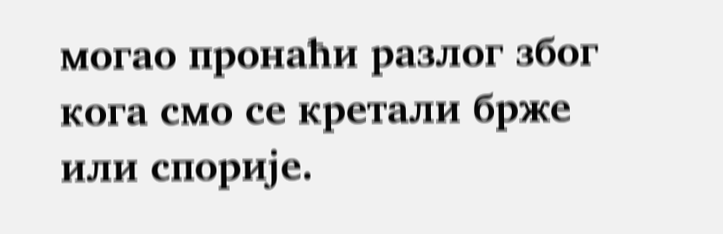могао пронаћи разлог због кога смо се кретали брже или спорије.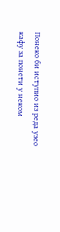Понеко би иступио из реда узео кафу за понети у неком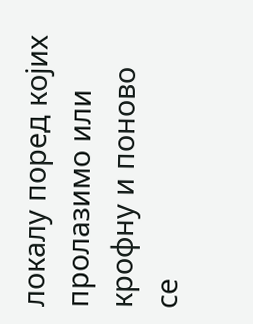локалу поред којих пролазимо или крофну и поново се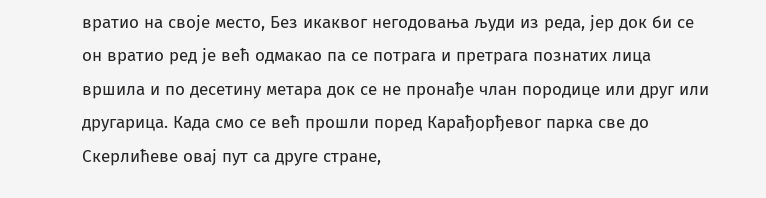вратио на своје место, Без икаквог негодовања људи из реда, јер док би се он вратио ред је већ одмакао па се потрага и претрага познатих лица вршила и по десетину метара док се не пронађе члан породице или друг или другарица. Када смо се већ прошли поред Карађорђевог парка све до Скерлићеве овај пут са друге стране,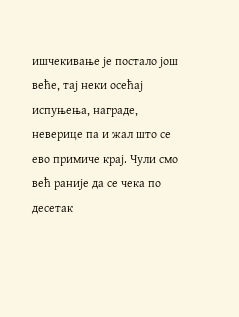ишчекивање је постало још веће, тај неки осећај испуњења, награде, неверице па и жал што се ево примиче крај. Чули смо већ раније да се чека по десетак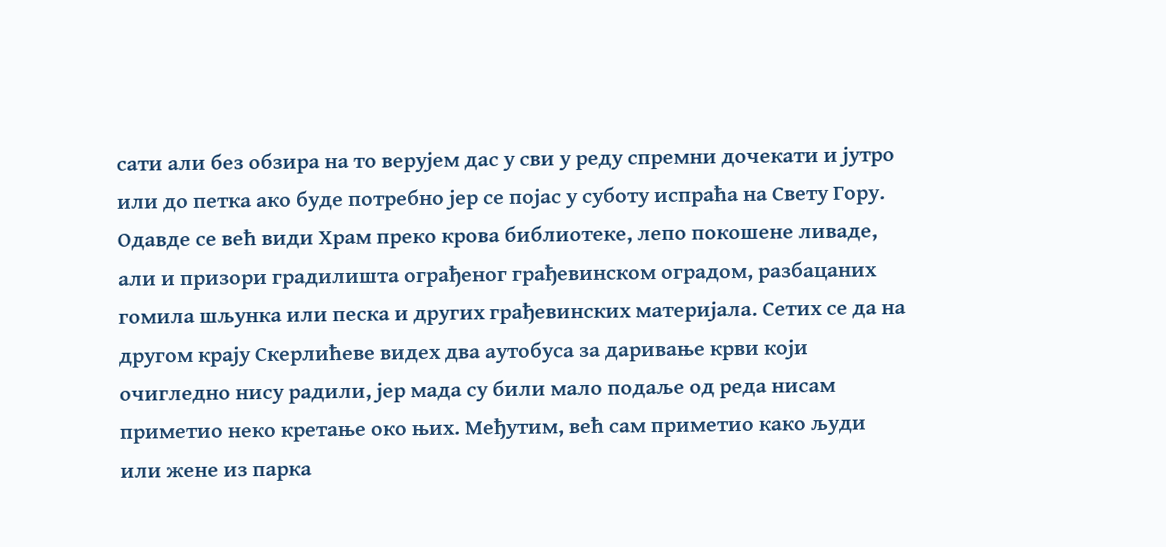сати али без обзира на то верујем дас у сви у реду спремни дочекати и јутро или до петка ако буде потребно јер се појас у суботу испраћа на Свету Гору. Одавде се већ види Храм преко крова библиотеке, лепо покошене ливаде, али и призори градилишта ограђеног грађевинском оградом, разбацаних гомила шљунка или песка и других грађевинских материјала. Сетих се да на другом крају Скерлићеве видех два аутобуса за даривање крви који очигледно нису радили, јер мада су били мало подаље од реда нисам приметио неко кретање око њих. Међутим, већ сам приметио како људи или жене из парка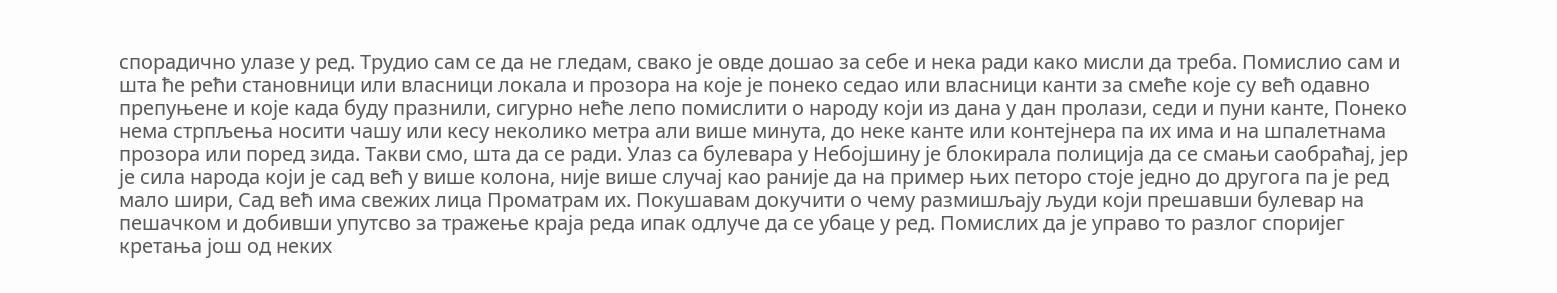спорадично улазе у ред. Трудио сам се да не гледам, свако је овде дошао за себе и нека ради како мисли да треба. Помислио сам и шта ће рећи становници или власници локала и прозора на које је понеко седао или власници канти за смеће које су већ одавно препуњене и које када буду празнили, сигурно неће лепо помислити о народу који из дана у дан пролази, седи и пуни канте, Понеко нема стрпљења носити чашу или кесу неколико метра али више минута, до неке канте или контејнера па их има и на шпалетнама прозора или поред зида. Такви смо, шта да се ради. Улаз са булевара у Небојшину је блокирала полиција да се смањи саобраћај, јер је сила народа који је сад већ у више колона, није више случај као раније да на пример њих петоро стоје једно до другога па је ред мало шири, Сад већ има свежих лица Проматрам их. Покушавам докучити о чему размишљају људи који прешавши булевар на пешачком и добивши упутсво за тражење краја реда ипак одлуче да се убаце у ред. Помислих да је управо то разлог споријег кретања још од неких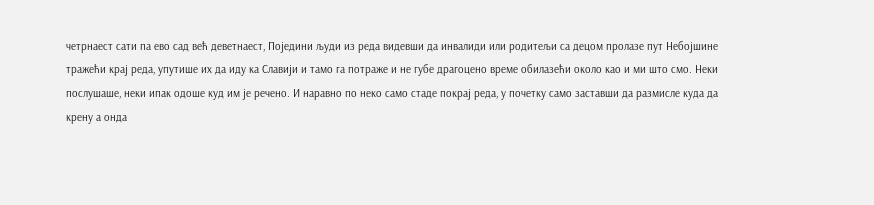четрнаест сати па ево сад већ деветнаест, Поједини људи из реда видевши да инвалиди или родитељи са децом пролазе пут Небојшине тражећи крај реда, упутише их да иду ка Славији и тамо га потраже и не губе драгоцено време обилазећи около као и ми што смо. Неки послушаше, неки ипак одоше куд им је речено. И наравно по неко само стаде покрај реда, у почетку само заставши да размисле куда да крену а онда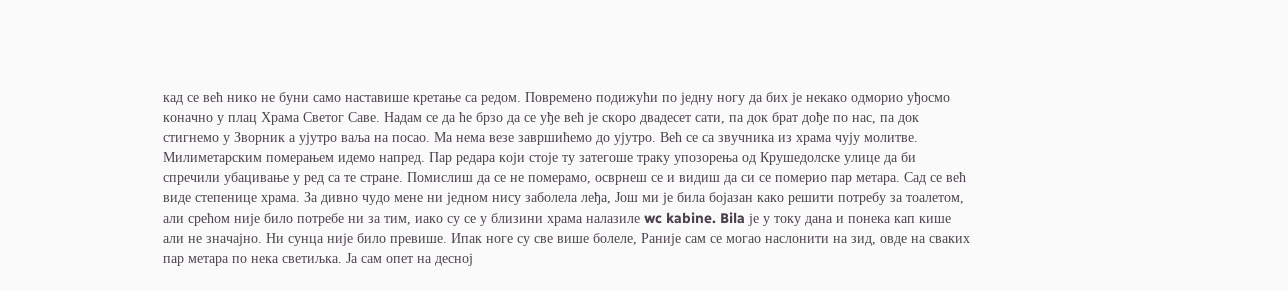кад се већ нико не буни само наставише кретање са редом. Повремено подижући по једну ногу да бих је некако одморио уђосмо коначно у плац Храма Светог Саве. Надам се да ће брзо да се уђе већ је скоро двадесет сати, па док брат дође по нас, па док стигнемо у Зворник а ујутро ваља на посао. Ма нема везе завршићемо до ујутро. Већ се са звучника из храма чују молитве. Милиметарским померањем идемо напред. Пар редара који стоје ту затегоше траку упозорења од Крушедолске улице да би спречили убацивање у ред са те стране. Помислиш да се не померамо, осврнеш се и видиш да си се померио пар метара. Сад се већ виде степенице храма. За дивно чудо мене ни једном нису заболела леђа, Још ми је била бојазан како решити потребу за тоалетом, али срећом није било потребе ни за тим, иако су се у близини храма налазиле wc kabine. Bila је у току дана и понека кап кише али не значајно. Ни сунца није било превише. Ипак ноге су све више болеле, Раније сам се могао наслонити на зид, овде на сваких пар метара по нека светиљка. Ја сам опет на десној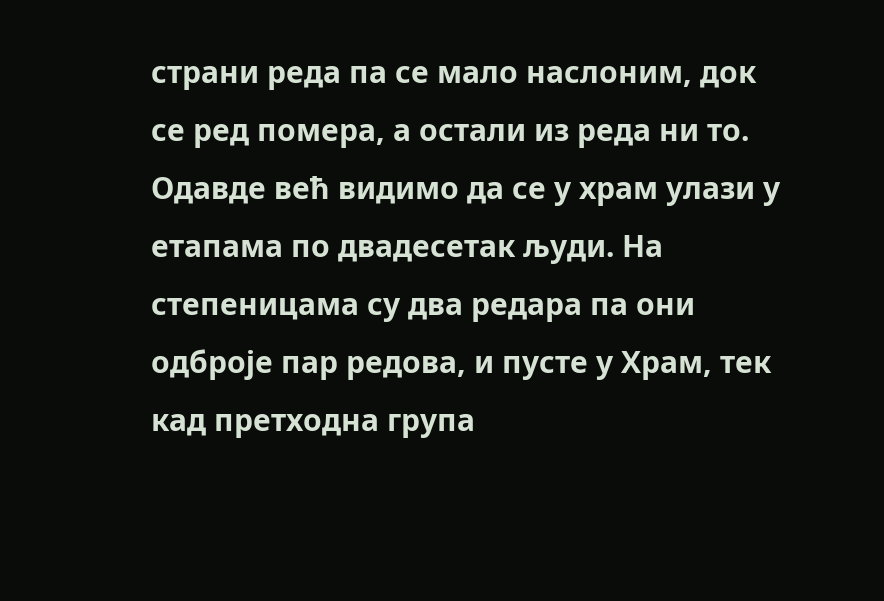страни реда па се мало наслоним, док се ред помера, а остали из реда ни то. Одавде већ видимо да се у храм улази у етапама по двадесетак људи. На степеницама су два редара па они одброје пар редова, и пусте у Храм, тек кад претходна група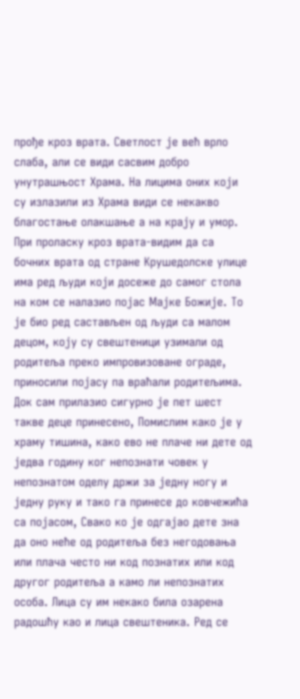прође кроз врата. Светлост је већ врло слаба, али се види сасвим добро унутрашњост Храма. На лицима оних који су излазили из Храма види се некакво благостање олакшање а на крају и умор. При проласку кроз врата-видим да са бочних врата од стране Крушедолске улице има ред људи који досеже до самог стола на ком се налазио појас Мајке Божије. То је био ред састављен од људи са малом децом, коју су свештеници узимали од родитеља преко импровизоване ограде, приносили појасу па враћали родитељима. Док сам прилазио сигурно је пет шест такве деце принесено, Помислим како је у храму тишина, како ево не плаче ни дете од једва годину ког непознати човек у непознатом оделу држи за једну ногу и једну руку и тако га принесе до ковчежића са појасом, Свако ко је одгајао дете зна да оно неће од родитеља без негодовања или плача често ни код познатих или код другог родитеља а камо ли непознатих особа. Лица су им некако била озарена радошћу као и лица свештеника. Ред се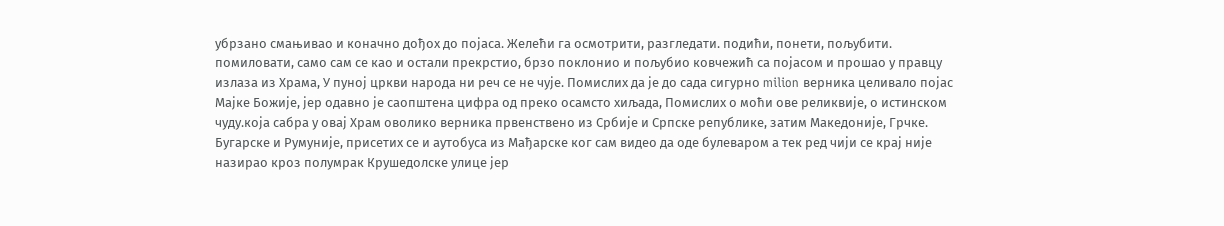убрзано смањивао и коначно дођох до појаса. Желећи га осмотрити, разгледати. подићи, понети, пољубити. помиловати, само сам се као и остали прекрстио, брзо поклонио и пољубио ковчежић са појасом и прошао у правцу излаза из Храма, У пуној цркви народа ни реч се не чује. Помислих да је до сада сигурно milion верника целивало појас Мајке Божије, јер одавно је саопштена цифра од преко осамсто хиљада, Помислих о моћи ове реликвије, о истинском чуду.која сабра у овај Храм оволико верника првенствено из Србије и Српске републике, затим Македоније, Грчке. Бугарске и Румуније, присетих се и аутобуса из Мађарске ког сам видео да оде булеваром а тек ред чији се крај није назирао кроз полумрак Крушедолске улице јер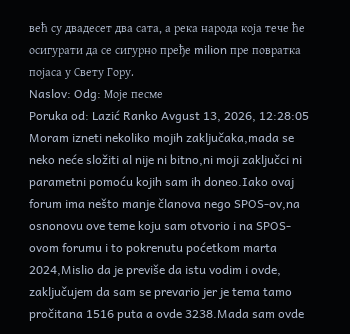већ су двадесет два сата, а река народа која тече ће осигурати да се сигурно пређе milion пре повратка појаса у Свету Гору.
Naslov: Odg: Моје песме
Poruka od: Lazić Ranko Avgust 13, 2026, 12:28:05
Moram izneti nekoliko mojih zaključaka,mada se neko neće složiti al nije ni bitno,ni moji zaključci ni parametni pomoću kojih sam ih doneo.Iako ovaj forum ima nešto manje članova nego SPOS-ov,na osnonovu ove teme koju sam otvorio i na SPOS-ovom forumu i to pokrenutu poćetkom marta 2024,Mislio da je previše da istu vodim i ovde, zaključujem da sam se prevario jer je tema tamo pročitana 1516 puta a ovde 3238.Mada sam ovde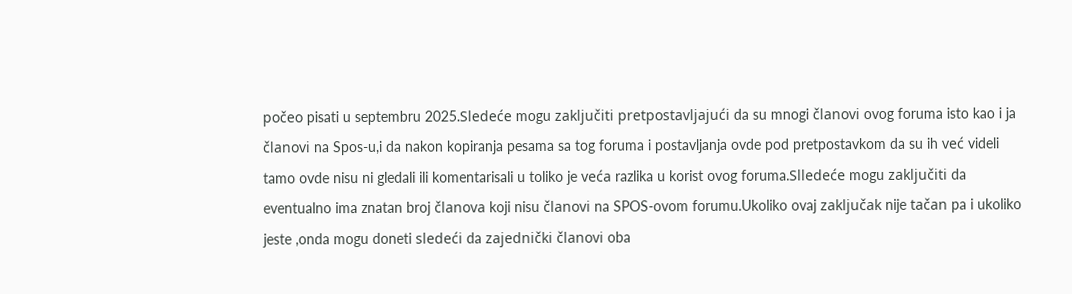počeo pisati u septembru 2025.Sledeće mogu zaključiti pretpostavljajući da su mnogi članovi ovog foruma isto kao i ja članovi na Spos-u,i da nakon kopiranja pesama sa tog foruma i postavljanja ovde pod pretpostavkom da su ih već videli tamo ovde nisu ni gledali ili komentarisali u toliko je veća razlika u korist ovog foruma.Slledeće mogu zaključiti da eventualno ima znatan broj članova koji nisu članovi na SPOS-ovom forumu.Ukoliko ovaj zaključak nije tačan pa i ukoliko jeste ,onda mogu doneti sledeći da zajednički članovi oba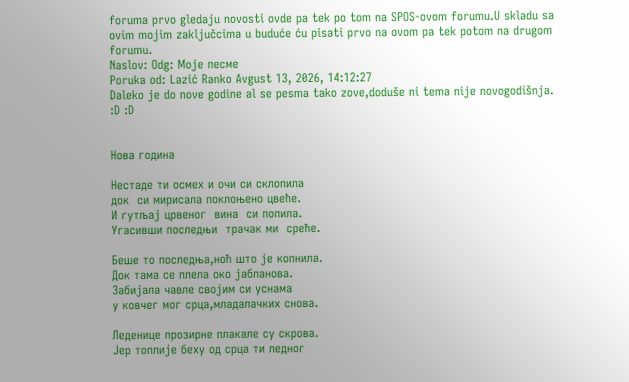foruma prvo gledaju novosti ovde pa tek po tom na SPOS-ovom forumu.U skladu sa ovim mojim zaključcima u buduće ću pisati prvo na ovom pa tek potom na drugom forumu.
Naslov: Odg: Моје песме
Poruka od: Lazić Ranko Avgust 13, 2026, 14:12:27
Daleko je do nove godine al se pesma tako zove,doduše ni tema nije novogodišnja. :D :D


Нова година

Нестаде ти осмех и очи си склопила
док  си мирисала поклоњено цвеће.
И гутљај црвеног  вина  си попила.
Угасивши последњи  трачак ми  среће.

Беше то последња,ноћ што је копнила.
Док тама се плела око јабланова.
Забијала чавле својим си уснама
у ковчег мог срца,младалачких снова.

Леденице прозирне плакале су скрова.
Јер топлије беху од срца ти ледног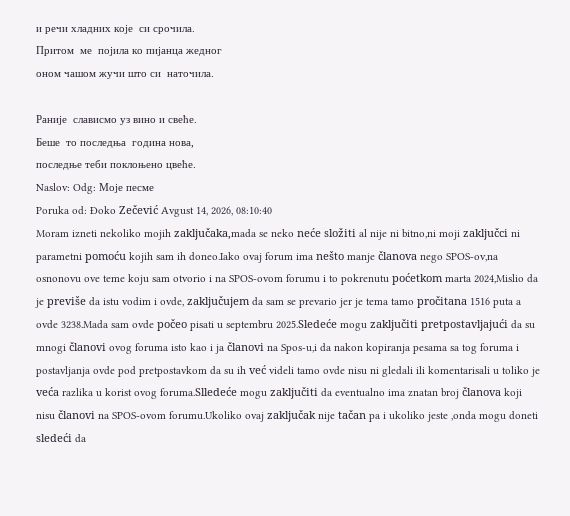и речи хладних које  си срочила.
Притом  ме  појила ко пијанца жедног
оном чашом жучи што си  наточила.

Раније  слависмо уз вино и свеће.
Беше  то последња  година нова,
последње теби поклоњено цвеће.
Naslov: Odg: Моје песме
Poruka od: Đoko Zečević Avgust 14, 2026, 08:10:40
Moram izneti nekoliko mojih zaključaka,mada se neko neće složiti al nije ni bitno,ni moji zaključci ni parametni pomoću kojih sam ih doneo.Iako ovaj forum ima nešto manje članova nego SPOS-ov,na osnonovu ove teme koju sam otvorio i na SPOS-ovom forumu i to pokrenutu poćetkom marta 2024,Mislio da je previše da istu vodim i ovde, zaključujem da sam se prevario jer je tema tamo pročitana 1516 puta a ovde 3238.Mada sam ovde počeo pisati u septembru 2025.Sledeće mogu zaključiti pretpostavljajući da su mnogi članovi ovog foruma isto kao i ja članovi na Spos-u,i da nakon kopiranja pesama sa tog foruma i postavljanja ovde pod pretpostavkom da su ih već videli tamo ovde nisu ni gledali ili komentarisali u toliko je veća razlika u korist ovog foruma.Slledeće mogu zaključiti da eventualno ima znatan broj članova koji nisu članovi na SPOS-ovom forumu.Ukoliko ovaj zaključak nije tačan pa i ukoliko jeste ,onda mogu doneti sledeći da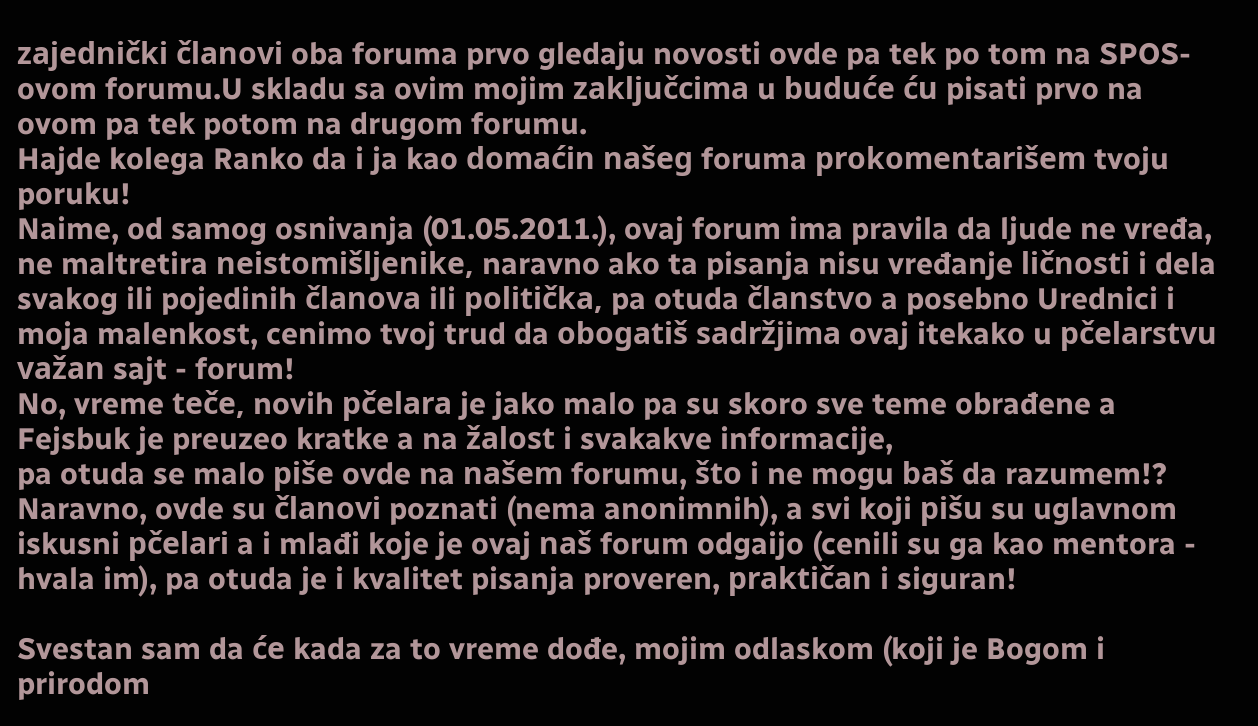zajednički članovi oba foruma prvo gledaju novosti ovde pa tek po tom na SPOS-ovom forumu.U skladu sa ovim mojim zaključcima u buduće ću pisati prvo na ovom pa tek potom na drugom forumu.
Hajde kolega Ranko da i ja kao domaćin našeg foruma prokomentarišem tvoju poruku!
Naime, od samog osnivanja (01.05.2011.), ovaj forum ima pravila da ljude ne vređa, ne maltretira neistomišljenike, naravno ako ta pisanja nisu vređanje ličnosti i dela svakog ili pojedinih članova ili politička, pa otuda članstvo a posebno Urednici i moja malenkost, cenimo tvoj trud da obogatiš sadržjima ovaj itekako u pčelarstvu važan sajt - forum!
No, vreme teče, novih pčelara je jako malo pa su skoro sve teme obrađene a Fejsbuk je preuzeo kratke a na žalost i svakakve informacije,
pa otuda se malo piše ovde na našem forumu, što i ne mogu baš da razumem!?
Naravno, ovde su članovi poznati (nema anonimnih), a svi koji pišu su uglavnom iskusni pčelari a i mlađi koje je ovaj naš forum odgaijo (cenili su ga kao mentora - hvala im), pa otuda je i kvalitet pisanja proveren, praktičan i siguran!

Svestan sam da će kada za to vreme dođe, mojim odlaskom (koji je Bogom i prirodom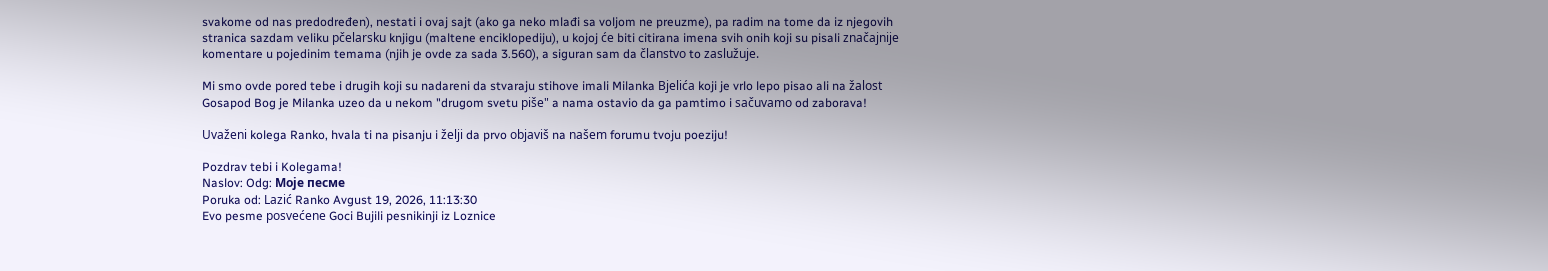svakome od nas predodređen), nestati i ovaj sajt (ako ga neko mlađi sa voljom ne preuzme), pa radim na tome da iz njegovih stranica sazdam veliku pčelarsku knjigu (maltene enciklopediju), u kojoj će biti citirana imena svih onih koji su pisali značajnije komentare u pojedinim temama (njih je ovde za sada 3.560), a siguran sam da članstvo to zaslužuje.

Mi smo ovde pored tebe i drugih koji su nadareni da stvaraju stihove imali Milanka Bjelića koji je vrlo lepo pisao ali na žalost Gosapod Bog je Milanka uzeo da u nekom "drugom svetu piše" a nama ostavio da ga pamtimo i sačuvamo od zaborava!

Uvaženi kolega Ranko, hvala ti na pisanju i želji da prvo objaviš na našem forumu tvoju poeziju!

Pozdrav tebi i Kolegama!
Naslov: Odg: Моје песме
Poruka od: Lazić Ranko Avgust 19, 2026, 11:13:30
Evo pesme posvećene Goci Bujili pesnikinji iz Loznice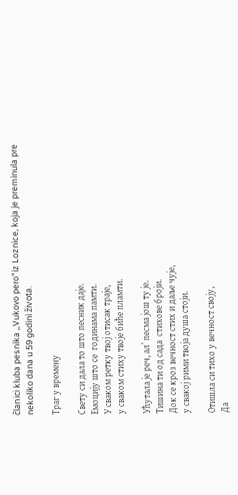članici kluba pesnika ,,Vukovo pero"iz Loznice, koja je preminula pre nekoliko dana u 59 godini života.

Траг у времену

Свету си дала то што песник даје.
Емоцију што се  годинама памти.
У сваком ретку твој отисак траје,
у сваком стиху твоје биће пламти.

Ућутала је реч, ал’ песма још ту је.
Тишина ти од сада  стихове броји.
Док се кроз вечност стих и даље чује,
у свакој рими твоја душа стоји.

Отишла си тихо у вечност своју,
Да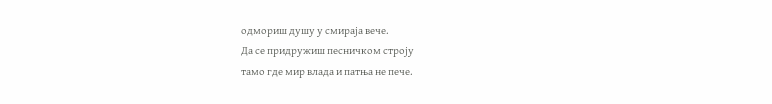одмориш душу у смираја вече.
Да се придружиш песничком строју
тамо где мир влада и патња не пече.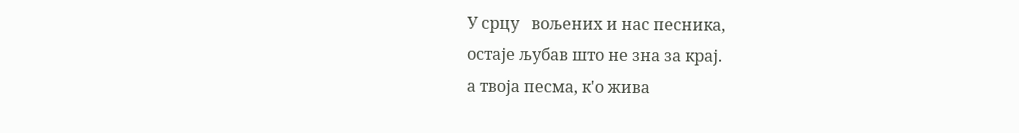У срцу   вољених и нас песника,
остаје љубав што не зна за крај.
а твоја песма, к'о жива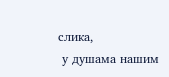слика,
 у душама нашим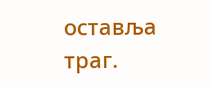оставља траг.